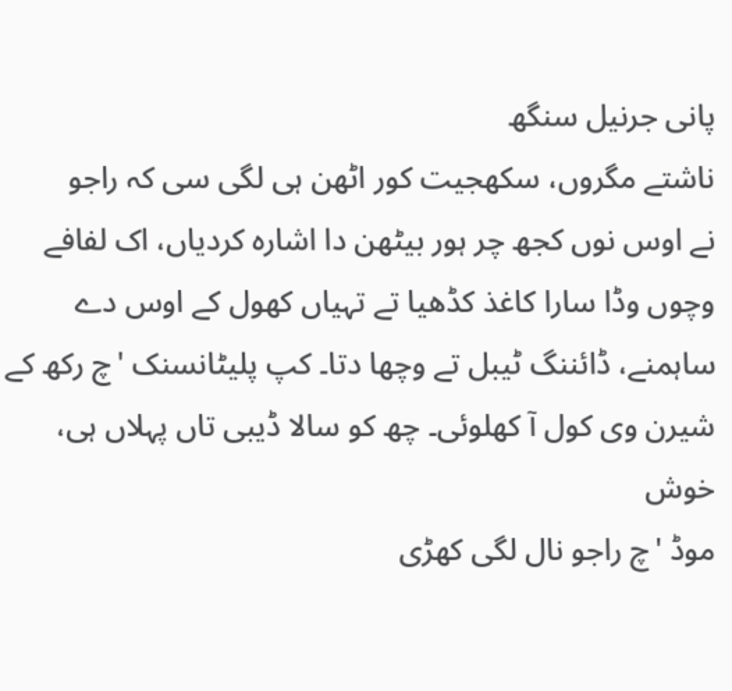پانی جرنیل سنگھ
ناشتے مگروں، سکھجیت کور اٹھن ہی لگی سی کہ راجو
نے اوس نوں کجھ چر ہور بیٹھن دا اشارہ کردیاں، اک لفافے
وچوں وڈا سارا کاغذ کڈھیا تے تہیاں کھول کے اوس دے
ساہمنے، ڈائننگ ٹیبل تے وچھا دتا۔ کپ پلیٹانسنک 'چ رکھ کے
شیرن وی کول آ کھلوئی۔ چھ کو سالا ڈیبی تاں پہلاں ہی، خوش
موڈ 'چ راجو نال لگی کھڑی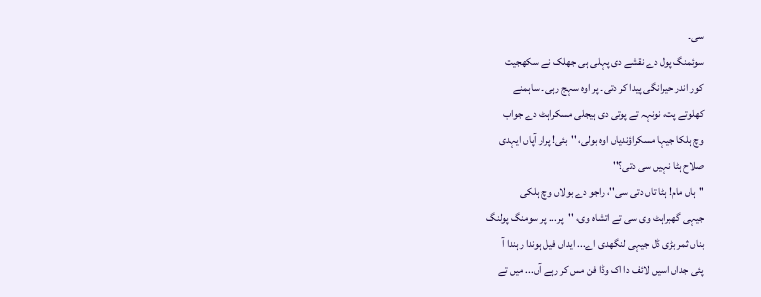سی۔
سوئمنگ پول دے نقشے دی پہلی ہی جھلک نے سکھجیت
کور اندر حیرانگی پیدا کر دتی۔ پر اوہ سہج رہی۔ ساہمنے
کھلوتے پت، نونہہ تے پوتی دی ہیجلی مسکراہٹ دے جواب
وچ ہلکا جیہا مسکراؤندیاں اوہ بولی، ''بئی! پرار آپاں ایہدی
صلاح ہٹا نہیں سی دتی؟''
''ہاں مام! ہٹا تاں دتی سی''، راجو دے بولاں وچ ہلکی
جیہی گھبراہٹ وی سی تے اتشاہ وی، ''پر... پر سومنگ پولنگ
بناں ثمر بڑی ڈل جیہی لنگھدی اے... ایداں فیل ہوندا رہندا آ
پئی جداں اسیں لائف دا اک وڈا فن مس کر رہے آں... میں تے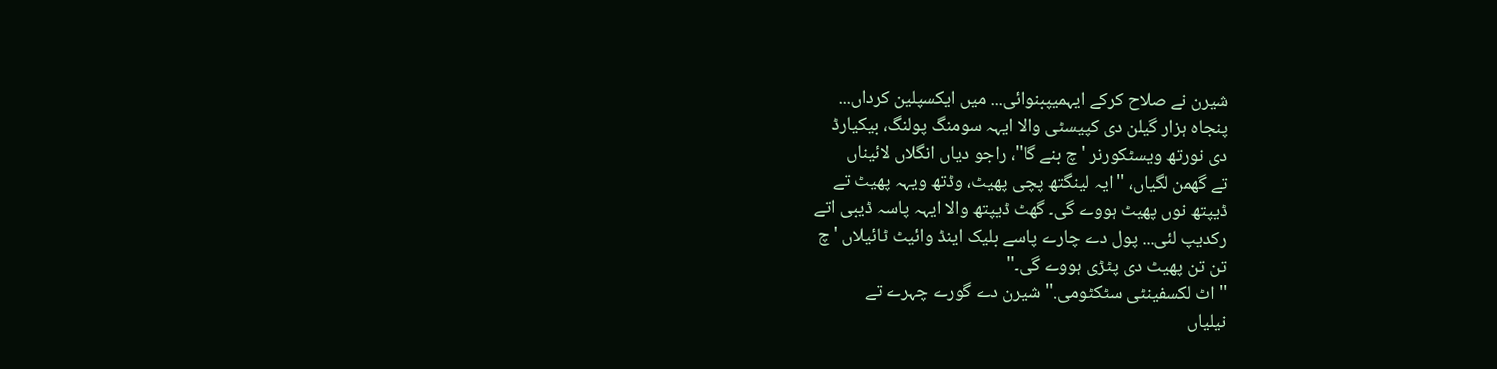شیرن نے صلاح کرکے ایہمیپبنوائی... میں ایکسپلین کرداں...
پنجاہ ہزار گیلن دی کپیسٹی والا ایہہ سومنگ پولنگ، بیکیارڈ
دی نورتھ ویسٹکورنر 'چ بنے گا''، راجو دیاں انگلاں لائیناں
تے گھمن لگیاں، ''ایہ لینگتھ پچی پھیٹ، وڈتھ ویہہ پھیٹ تے
ڈیپتھ نوں پھیٹ ہووے گی۔ گھٹ ڈیپتھ والا ایہہ پاسہ ڈیبی اتے
رکدیپ لئی... پول دے چارے پاسے بلیک اینڈ وائیٹ ٹائیلاں 'چ
تن تن پھیٹ دی پٹڑی ہووے گی۔''
''اٹ لکسفینٹی سٹکٹومی.'' شیرن دے گورے چہرے تے
نیلیاں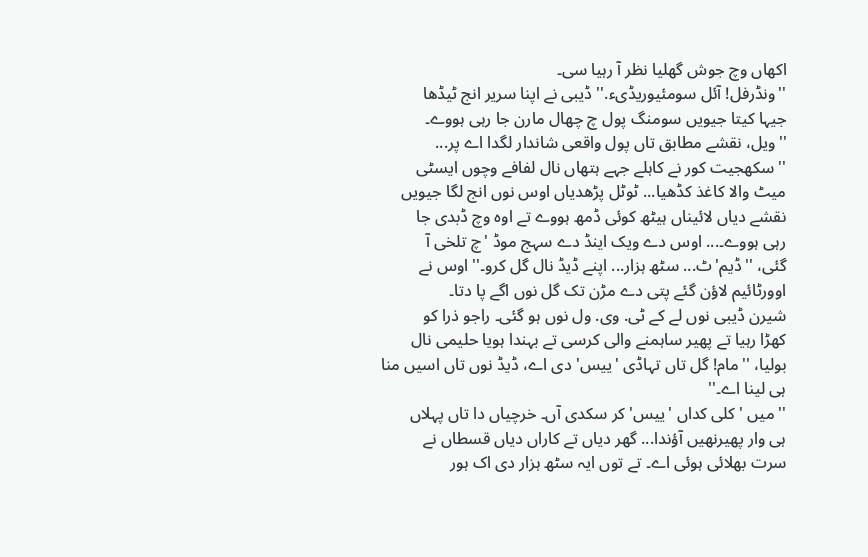اکھاں وچ جوش گھلیا نظر آ رہیا سی۔
''ونڈرفل! آئل سومئیوریڈیء.'' ڈیبی نے اپنا سریر انج ٹیڈھا
جیہا کیتا جیویں سومنگ پول چ چھال مارن جا رہی ہووے۔
''ویل، نقشے مطابق تاں پول واقعی شاندار لگدا اے پر...
'' سکھجیت کور نے کاہلے جہے ہتھاں نال لفافے وچوں ایسٹی
میٹ والا کاغذ کڈھیا... ٹوٹل پڑھدیاں اوس نوں انج لگا جیویں
نقشے دیاں لائیناں ہیٹھ کوئی ڈمھ ہووے تے اوہ وچ ڈبدی جا
رہی ہووے۔... اوس دے ویک اینڈ دے سہج موڈ 'چ تلخی آ
گئی، ''ڈیم'ٹ... سٹھ ہزار... اپنے ڈیڈ نال گل کرو۔'' اوس نے
اوورٹائیم لاؤن گئے پتی دے مڑن تک گل نوں اگے پا دتا۔
شیرن ڈیبی نوں لے کے ٹی. وی. ول نوں ہو گئی۔ راجو ذرا کو
کھڑا رہیا تے پھیر ساہمنے والی کرسی تے بہندا ہویا حلیمی نال
بولیا، ''مام! گل تاں تہاڈی 'ییس' دی اے، ڈیڈ نوں تاں اسیں منا
ہی لینا اے۔''
'' میں 'کلی کداں 'ییس' کر سکدی آں۔ خرچیاں دا تاں پہلاں
ہی وار پھیرنھیں آؤندا... گھر دیاں تے کاراں دیاں قسطاں نے
سرت بھلائی ہوئی اے۔ تے توں ایہ سٹھ ہزار دی اک ہور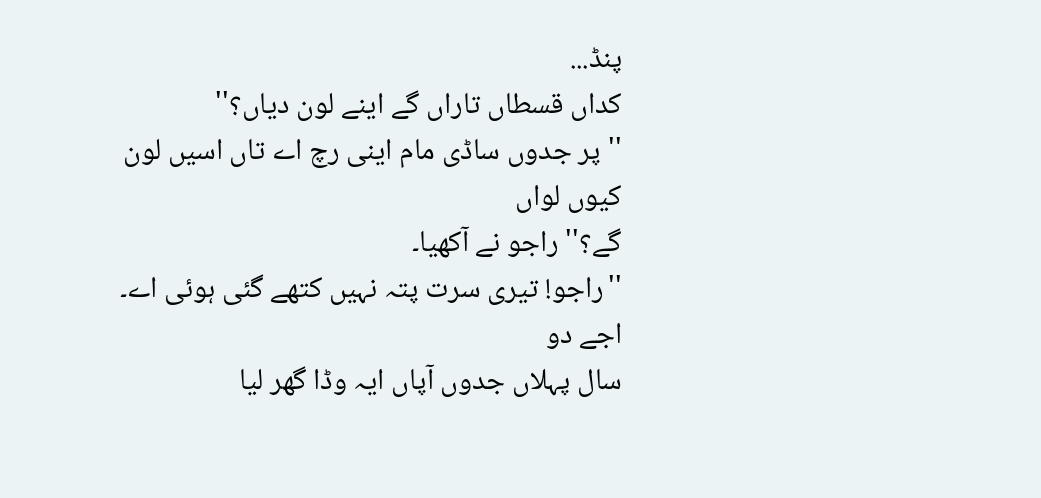پنڈ...
کداں قسطاں تاراں گے اینے لون دیاں؟''
''پر جدوں ساڈی مام اینی رچ اے تاں اسیں لون کیوں لواں
گے؟'' راجو نے آکھیا۔
''راجو! تیری سرت پتہ نہیں کتھے گئی ہوئی اے۔ اجے دو
سال پہلاں جدوں آپاں ایہ وڈا گھر لیا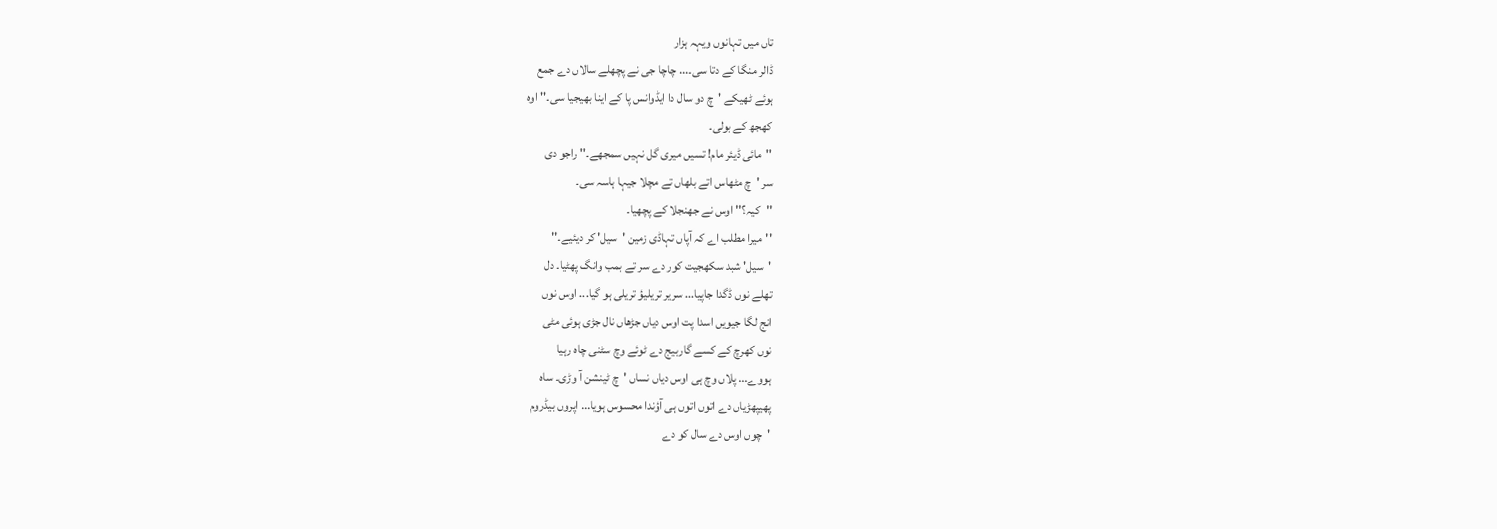تاں میں تہانوں ویہہ ہزار
ڈالر منگا کے دتا سی۔... چاچا جی نے پچھلے سالاں دے جمع
ہوئے ٹھیکے 'چ دو سال دا ایڈوانس پا کے اینا بھیجیا سی۔'' اوہ
کھجھ کے بولی۔
''مائی ڈیئر مام! تسیں میری گل نہیں سمجھے۔'' راجو دی
سر 'چ مٹھاس اتے بلھاں تے مچلا جیہا ہاسہ سی۔
''کیہ؟'' اوس نے جھنجلا کے پچھیا۔
''میرا مطلب اے کہ آپاں تہاڈی زمین 'سیل' کر دیئیے۔''
'سیل' شبد سکھجیت کور دے سر تے بمب وانگ پھٹیا۔ دل
تھلے نوں ڈگدا جاپیا... سریر تریلیؤ تریلی ہو گیا... اوس نوں
انج لگا جیویں اسدا پت اوس دیاں جڑھاں نال جڑی ہوئی مٹی
نوں کھرچ کے کسے گاربیج دے ٹوئے وچ سٹنی چاہ رہیا
ہووے... پلاں وچ ہی اوس دیاں نساں 'چ ٹینشن آ وڑی۔ ساہ
پھیپھڑیاں دے اتوں اتوں ہی آؤندا محسوس ہویا... اپروں بیڈروم
'چوں اوس دے سال کو دے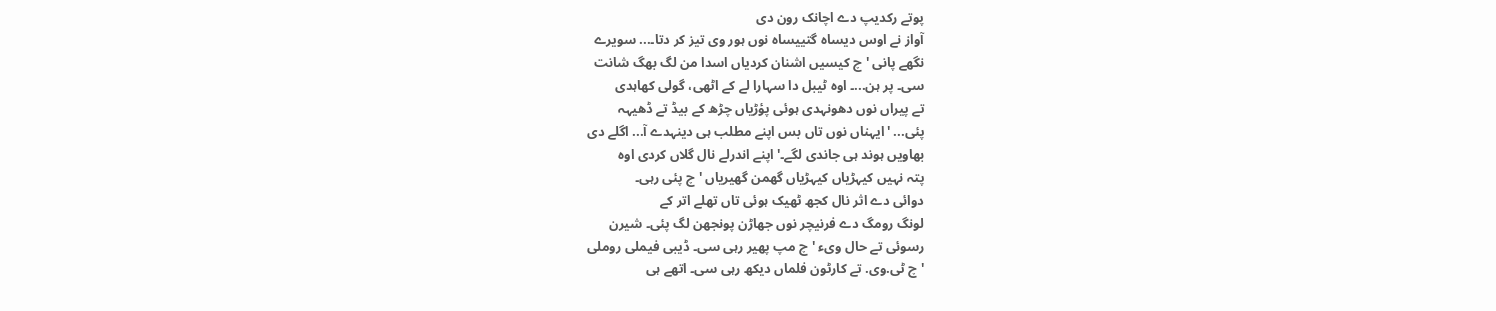پوتے رکدیپ دے اچانک رون دی
آواز نے اوس دیساہ گتییساہ نوں ہور وی تیز کر دتا۔... سویرے
نگھے پانی 'چ کیسیں اشنان کردیاں اسدا من لگ بھگ شانت
سی۔ پر ہن...۔ اوہ ٹیبل دا سہارا لے کے اٹھی، گولی کھاہدی
تے پیراں نوں دھونہدی ہوئی پؤڑیاں چڑھ کے بیڈ تے ڈھیہہ
پئی... 'ایہناں نوں تاں بس اپنے مطلب ہی دینہدے آ... اگلے دی
بھاویں ہوند ہی جاندی لگے۔' اپنے اندرلے نال گلاں کردی اوہ
پتہ نہیں کیہڑیاں کیہڑیاں گھمن گھیریاں 'چ پئی رہی۔
دوائی دے اثر نال کجھ ٹھیک ہوئی تاں تھلے اتر کے
لونگ رومگ دے فرنیچر نوں جھاڑن پونجھن لگ پئی۔ شیرن
رسوئی تے حال ویء 'چ مپ پھیر رہی سی۔ ڈیبی فیملی روملی
'چ ٹی.وی. تے کارٹون فلماں دیکھ رہی سی۔ اتھے ہی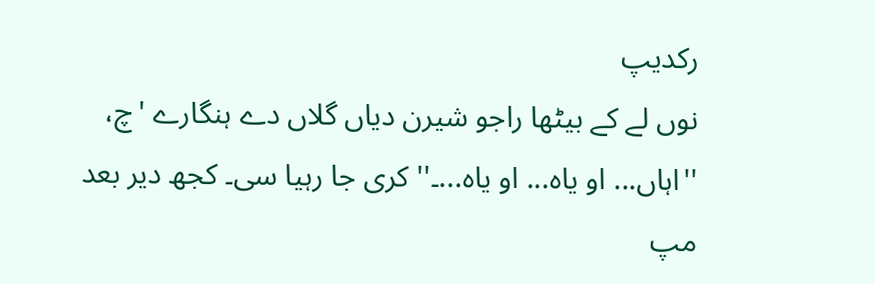رکدیپ
نوں لے کے بیٹھا راجو شیرن دیاں گلاں دے ہنگارے 'چ،
''اہاں... او یاہ... او یاہ...۔'' کری جا رہیا سی۔ کجھ دیر بعد مپ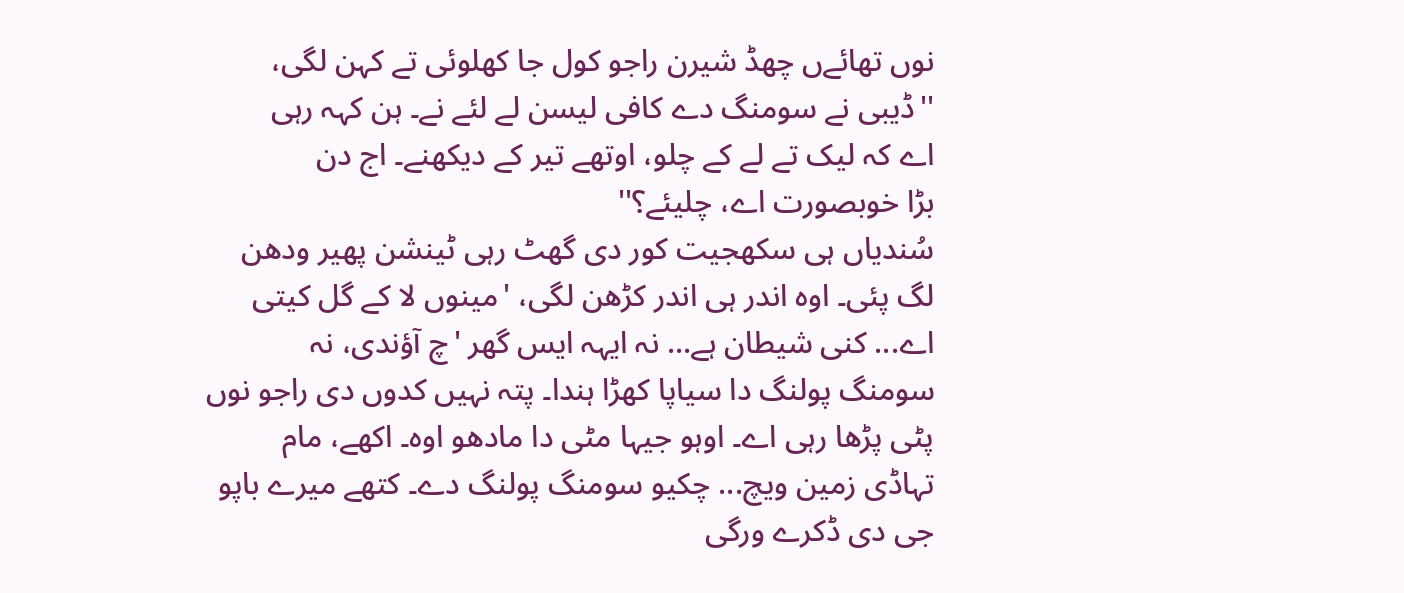نوں تھائےں چھڈ شیرن راجو کول جا کھلوئی تے کہن لگی،
''ڈیبی نے سومنگ دے کافی لیسن لے لئے نے۔ ہن کہہ رہی
اے کہ لیک تے لے کے چلو، اوتھے تیر کے دیکھنے۔ اج دن
بڑا خوبصورت اے، چلیئے؟''
سُندیاں ہی سکھجیت کور دی گھٹ رہی ٹینشن پھیر ودھن
لگ پئی۔ اوہ اندر ہی اندر کڑھن لگی، 'مینوں لا کے گل کیتی
اے... کنی شیطان ہے... نہ ایہہ ایس گھر 'چ آؤندی، نہ
سومنگ پولنگ دا سیاپا کھڑا ہندا۔ پتہ نہیں کدوں دی راجو نوں
پٹی پڑھا رہی اے۔ اوہو جیہا مٹی دا مادھو اوہ۔ اکھے، مام
تہاڈی زمین ویچ... چکیو سومنگ پولنگ دے۔ کتھے میرے باپو
جی دی ڈکرے ورگی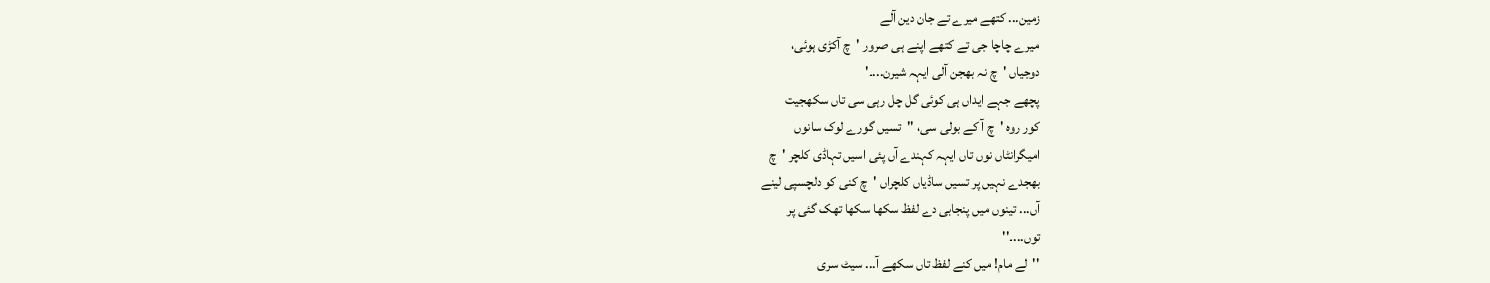زمین... کتھے میرے تے جان دین آلے
میرے چاچا جی تے کتھے اپنے ہی صرور 'چ آکڑی ہوئی،
دوجیاں 'چ نہ بھجن آلی ایہہ شیرن...۔'
پچھے جہے ایداں ہی کوئی گل چل رہی سی تاں سکھجیت
کور روہ 'چ آ کے بولی سی، ''تسیں گورے لوک سانوں
امیگرانٹاں نوں تاں ایہہ کہندے آں پئی اسیں تہاڈی کلچر 'چ
بھجدے نہیں پر تسیں ساڈیاں کلچراں 'چ کنی کو دلچسپی لینے
آں... تینوں میں پنجابی دے لفظ سکھا سکھا تھک گئی پر
توں...۔''
''لے مام! میں کنے لفظ تاں سکھے آ... سیٹ سری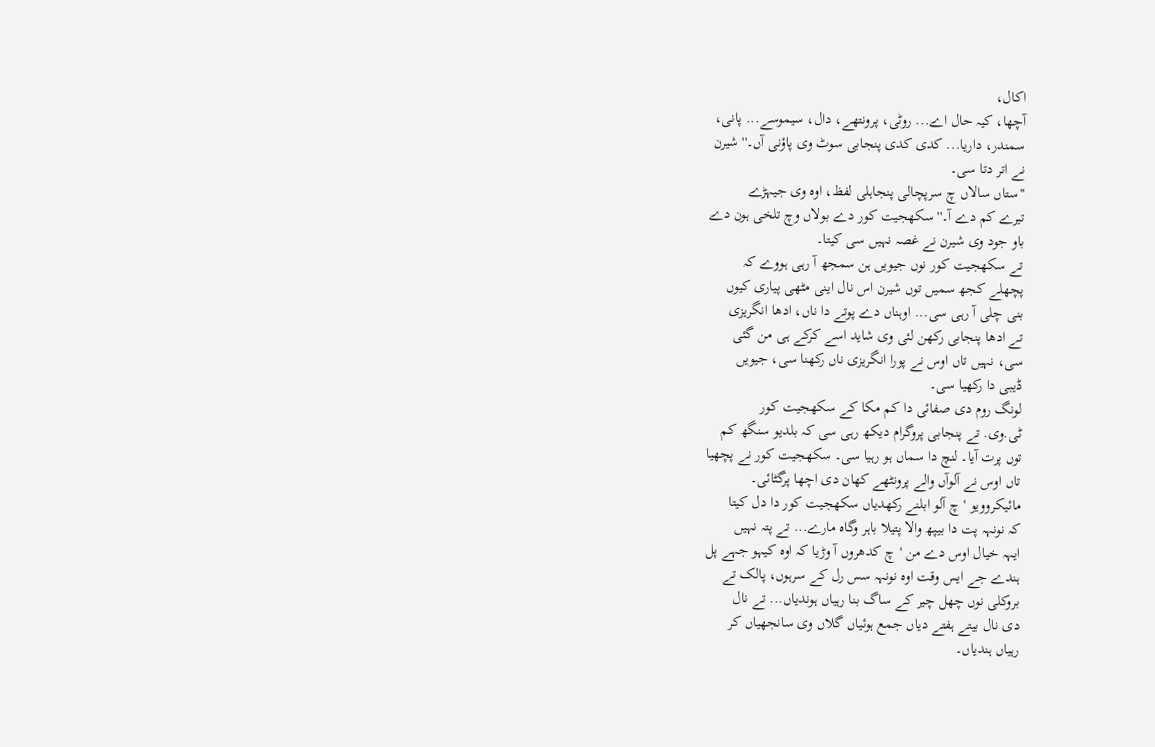اکال،
آچھا، کیہ حال اے... روٹی، پرونتھے، دال، سیموسے... پانی،
سمندر، داریا... کدی کدی پنجابی سوٹ وی پاؤنی آں۔'' شیرن
نے اتر دتا سی۔
''ستاں سالاں چ سرپچالی پنجاہلی لفظ، اوہ وی جیہڑے
تیرے کم دے آ۔'' سکھجیت کور دے بولاں وچ تلخی ہون دے
باو جود وی شیرن نے غصہ نہیں سی کیتا۔
تے سکھجیت کور نوں جیویں ہن سمجھ آ رہی ہووے کہ
پچھلے کجھ سمیں توں شیرن اس نال اینی مٹھی پیاری کیوں
بنی چلی آ رہی سی... اوہناں دے پوتے دا ناں، ادھا انگریزی
تے ادھا پنجابی رکھن لئی وی شاید اسے کرکے ہی من گئی
سی، نہیں تاں اوس نے پورا انگریزی ناں رکھنا سی، جیویں
ڈیبی دا رکھیا سی۔
لونگ روم دی صفائی دا کم مکا کے سکھجیت کور
ٹی.وی. تے پنجابی پروگرام دیکھ رہی سی کہ بلدیو سنگھ کم
توں پرت آیا۔ لنچ دا سماں ہو رہیا سی۔ سکھجیت کور نے پچھیا
تاں اوس نے آلوآں والے پرونٹھے کھان دی اچھا پرگٹائی۔
مائیکروویو 'چ آلو ابلنے رکھدیاں سکھجیت کور دا دل کیتا
کہ نونہہ پت دا بیپھ والا پتیلا باہر وگاہ مارے... تے پتہ نہیں
ایہہ خیال اوس دے من 'چ کدھروں آ وڑیا کہ اوہ کیہو جہے پل
ہندے جے ایس وقت اوہ نونہہ سس رل کے سرہوں، پالک تے
بروکلی نوں چھل چیر کے ساگ بنا رہیاں ہوندیاں... تے نال
دی نال بیتے ہفتے دیاں جمع ہوئیاں گلاں وی سانجھیاں کر
رہیاں ہندیاں۔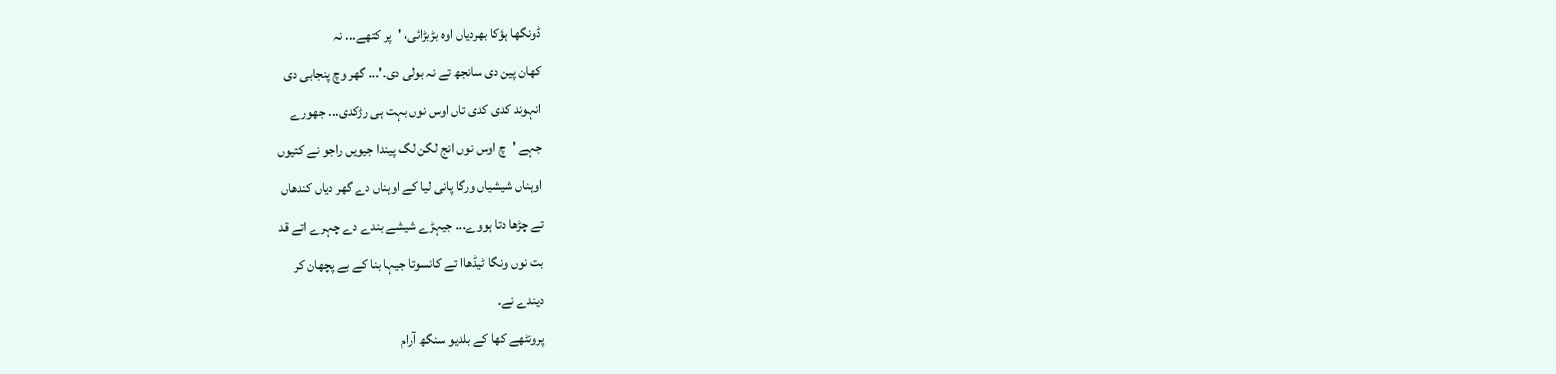ڈونگھا ہؤکا بھردیاں اوہ بڑبڑائی، 'پر کتھے... نہ
کھان پین دی سانجھ تے نہ بولی دی۔'... گھر وچ پنجابی دی
انہوند کدی کدی تاں اوس نوں بہت ہی رڑکدی... جھورے
جہے 'چ اوس نوں انج لگن لگ پیندا جیویں راجو نے کتیوں
اوہناں شیشیاں ورگا پانی لیا کے اوہناں دے گھر دیاں کندھاں
تے چڑھا دتا ہووے... جیہڑے شیشے بندے دے چہرے اتے قد
بت نوں ونگا ٹیڈھاا تے کانسوتا جیہا بنا کے بے پچھان کر
دیندے نے۔
پرونٹھے کھا کے بلدیو سنگھ آرام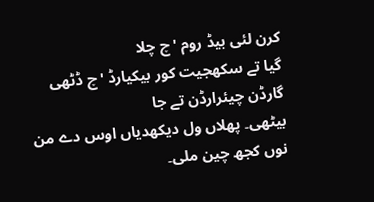کرن لئی بیڈ روم 'چ چلا
گیا تے سکھجیت کور بیکیارڈ 'چ ڈٹھی گارڈن چیئرارڈن تے جا
بیٹھی۔ پھلاں ول دیکھدیاں اوس دے من نوں کجھ چین ملی۔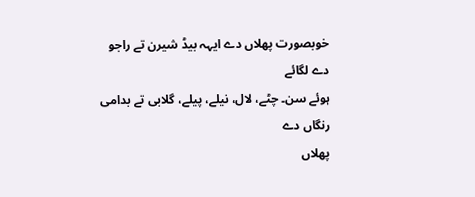خوبصورت پھلاں دے ایہہ بیڈ شیرن تے راجو دے لگائے
ہوئے سن۔ چٹے، لال، نیلے، پیلے، گلابی تے بدامی رنگاں دے
پھلاں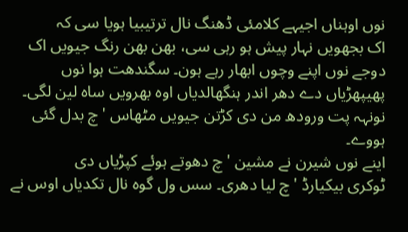نوں اوہناں اجیہے کلامئی ڈھنگ نال ترتیبیا ہویا سی کہ
اک بجھویں نہار پیش ہو رہی سی، بھن بھن رنگ جیویں اک
دوجے نوں اپنے وچوں ابھار رہے ہون۔ سگندھت ہوا نوں
پھیپھڑیاں دے دھر اندر ہنگھالدیاں اوہ بھرویں ساہ لین لگی۔
نونہہ پت ورودھ من دی کڑتن جیویں مٹھاس 'چ بدل گئی
ہووے۔
اینے نوں شیرن نے مشین 'چ دھوتے ہوئے کپڑیاں دی
ٹوکری بیکیارڈ 'چ لیا دھری۔ سس ول گوہ نال تکدیاں اوس نے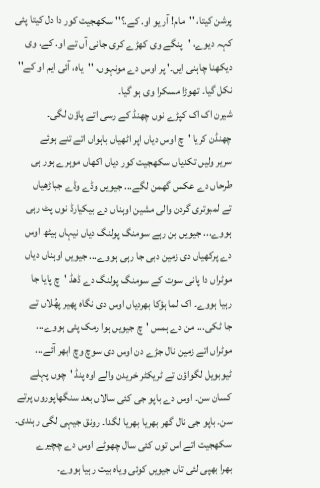پرشن کیتا، ''مام! آر یو او. کے.؟'' سکھجیت کور دا دل کیتا پئی
کہہ دیوے، 'پنگے وی کھڑے کری جانی آں تے او. کے. وی
دیکھنا چاہنی ایں۔' پر اوس دے مونہوں، ''یاہ، آئی ایم او کے''
نکل گیا۔ تھوڑا مسکرا وی ہو گیا۔
شیرن اک اک کپڑے نوں چھنڈ کے رسی اتے پاؤن لگی۔
چھنڈن کریا 'چ اوس دیاں اپر اٹھیاں باہواں اتے تنے ہوئے
سریر ولیں تکدیاں سکھجیت کور دیاں اکھاں موہرے ہور ہی
طرحاں دے عکس گھمن لگے... جیویں وڈے وڈے جباڑھیاں
تے لمبوتری گردن والی مشین اوہناں دے بیکیارڈ نوں پٹ رہی
ہووے... جیویں بن رہے سومنگ پولنگ دیاں نیہاں ہیٹھ اوس
دے پرکھیاں دی زمین دبی جا رہی ہووے... جیویں اوہناں دیاں
موٹراں دا پانی سوت کے سومنگ پولنگ دے ڈھڈ 'چ پایا جا
رہیا ہووے۔ اک لما ہؤکا بھردیاں اوس دی نگاہ پھیر پھُلاں تے
جا ٹکی... من دے ہمس 'چ جیویں ہوا رمک پئی ہووے...
موٹراں اتے زمین نال جڑے دن اوس دی سوچ وچ ابھر آئے...
ٹیوبویل لگواؤن تے ٹریکٹر خریدن والے اوہ پنڈ 'چوں پہلے
کسان سن۔ اوس دے باپو جی کئی سالاں بعد سنگھاپوروں پرتے
سن۔ باپو جی نال گھر بھریا بھریا لگدا۔ رونق جیہی لگی رہندی۔
سکھجیت اتے اس توں کئی سال چھوٹے اوس دے چچیرے
بھرا بھپی لئی تاں جیویں کوئی ویاہ بیت رہیا ہووے۔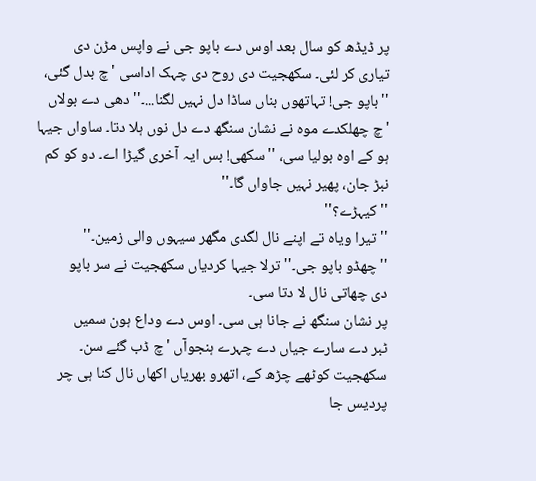پر ڈیڈھ کو سال بعد اوس دے باپو جی نے واپس مڑن دی
تیاری کر لئی۔ سکھجیت دی روح دی چہک اداسی 'چ بدل گئی،
''باپو جی! تہاتھوں بناں ساڈا دل نہیں لگنا...۔'' دھی دے بولاں
'چ چھلکدے موہ نے نشان سنگھ دے دل نوں ہلا دتا۔ ساواں جیہا
ہو کے اوہ بولیا سی، ''سکھی! بس ایہ آخری گیڑا اے۔ دو کو کم
نبڑ جان، پھیر نہیں جاواں گا۔''
''کیہڑے؟''
''تیرا ویاہ تے اپنے نال لگدی مگھر سیہوں والی زمین۔''
''چھڈو باپو جی۔'' ترلا جیہا کردیاں سکھجیت نے سر باپو
دی چھاتی نال لا دتا سی۔
پر نشان سنگھ نے جانا ہی سی۔ اوس دے وداع ہون سمیں
ٹبر دے سارے جیاں دے چہرے ہنجوآں 'چ ڈب گئے سن۔
سکھجیت کوٹھے چڑھ کے، اتھرو بھریاں اکھاں نال کنا ہی چر
پردیس جا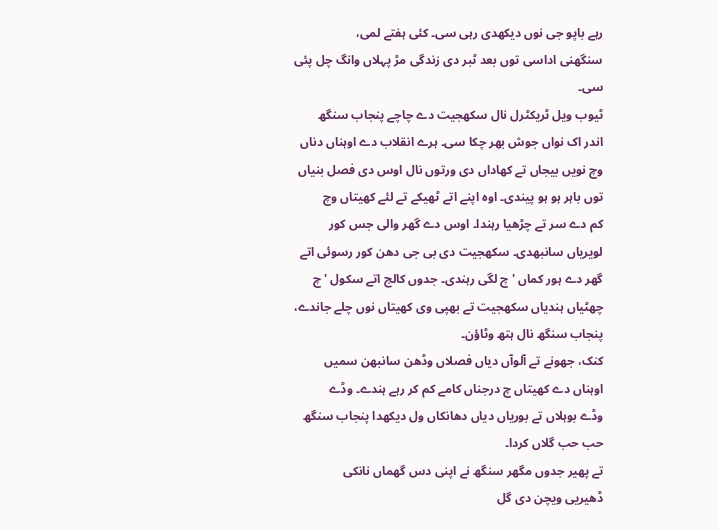رہے باپو جی نوں دیکھدی رہی سی۔ کئی ہفتے لمی،
سنگھنی اداسی توں بعد ٹبر دی زندگی مڑ پہلاں وانگ چل پئی
سی۔
ٹیوب ویل ٹریکٹرل نال سکھجیت دے چاچے پنجاب سنگھ
اندر اک نواں جوش بھر چکا سی۔ ہرے انقلاب دے اوہناں دناں
وچ نویں بیجاں تے کھاداں دی ورتوں نال اوس دی فصل بنیاں
توں باہر ہو ہو پیندی۔ اوہ اپنے اتے ٹھیکے تے لئے کھیتاں وچ
کم دے سر تے چڑھیا رہندا۔ اوس دے گھر والی جس کور
لویریاں سانبھدی۔ سکھجیت دی بی جی دھن کور رسوئی اتے
گھر دے ہور کماں 'چ لگی رہندی۔ جدوں کالج اتے سکول 'چ
چھٹیاں ہندیاں سکھجیت تے بھپی وی کھیتاں نوں چلے جاندے،
پنجاب سنگھ نال ہتھ وٹاؤن۔
کنک، جھونے تے آلوآں دیاں فصلاں وڈھن سانبھن سمیں
اوہناں دے کھیتاں چ درجناں کامے کم کر رہے ہندے۔ وڈے
وڈے بوہلاں تے بوریاں دیاں دھانکاں ول دیکھدا پنجاب سنگھ
حب حب گلاں کردا۔
تے پھیر جدوں مگھر سنگھ نے اپنی دس گھماں نانکی
ڈھیریی ویچن دی گل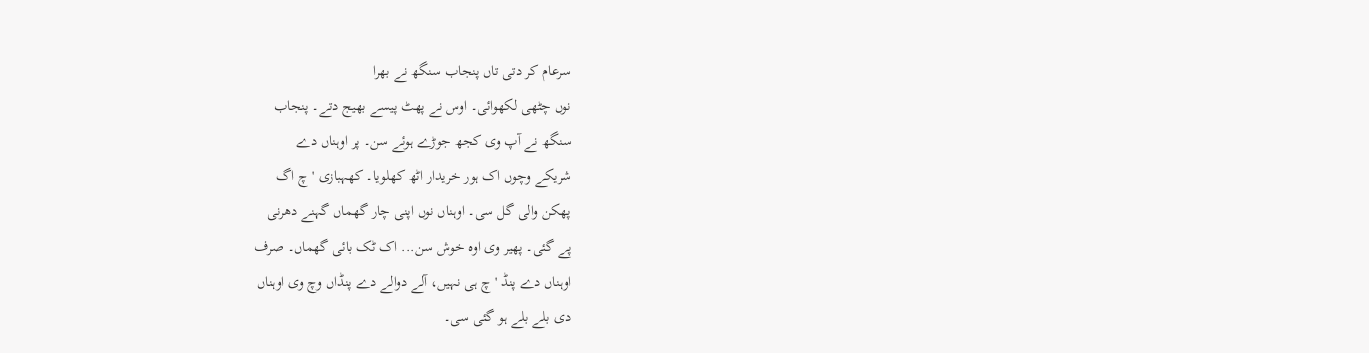سرعام کر دتی تاں پنجاب سنگھ نے بھرا
نوں چٹھی لکھوائی۔ اوس نے پھٹ پیسے بھیج دتے۔ پنجاب
سنگھ نے آپ وی کجھ جوڑے ہوئے سن۔ پر اوہناں دے
شریکے وچوں اک ہور خریدار اٹھ کھلویا۔ کھہبازی 'چ اگ
پھکن والی گل سی۔ اوہناں نوں اپنی چار گھماں گہنے دھرنی
پے گئی۔ پھیر وی اوہ خوش سن... اک ٹک بائی گھماں۔ صرف
اوہناں دے پنڈ 'چ ہی نہیں، آلے دوالے دے پنڈاں وچ وی اوہناں
دی بلے بلے ہو گئی سی۔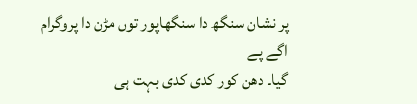پر نشان سنگھ دا سنگھاپور توں مڑن دا پروگرام اگے پے
گیا۔ دھن کور کدی کدی بہت ہی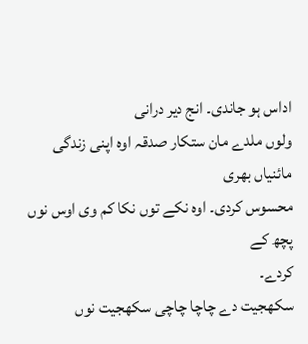اداس ہو جاندی۔ انج دیر درانی
ولوں ملدے مان ستکار صدقہ اوہ اپنی زندگی مائنیاں بھری
محسوس کردی۔ اوہ نکے توں نکا کم وی اوس نوں پچھ کے
کردے۔
سکھجیت دے چاچا چاچی سکھجیت نوں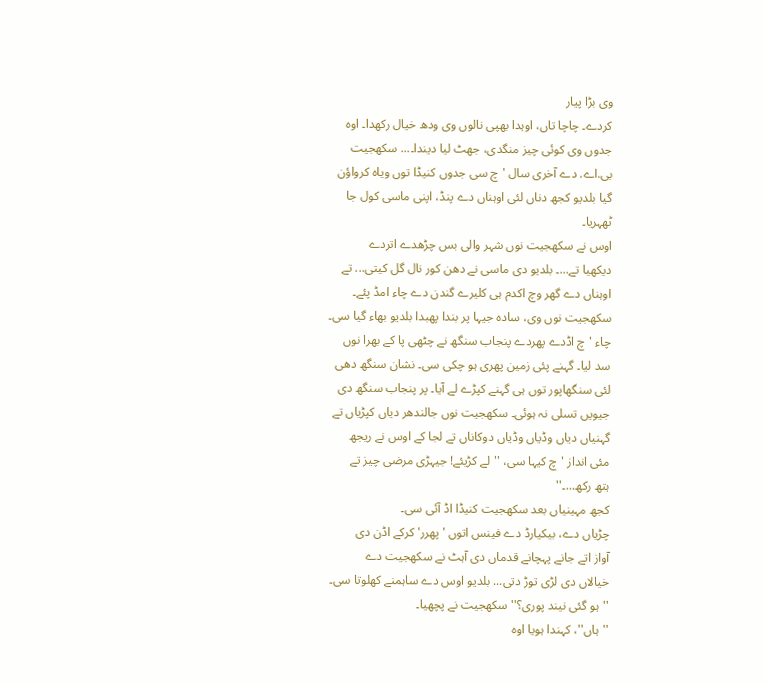وی بڑا پیار
کردے۔ چاچا تاں، اوہدا بھپی نالوں وی ودھ خیال رکھدا۔ اوہ
جدوں وی کوئی چیز منگدی، جھٹ لیا دیندا۔... سکھجیت
بی.اے. دے آخری سال 'چ سی جدوں کنیڈا توں ویاہ کرواؤن
گیا بلدیو کجھ دناں لئی اوہناں دے پنڈ، اپنی ماسی کول جا
ٹھہریا۔
اوس نے سکھجیت نوں شہر والی بس چڑھدے اتردے
دیکھیا تے...۔ بلدیو دی ماسی نے دھن کور نال گل کیتی... تے
اوہناں دے گھر وچ اکدم ہی کلیرے گندن دے چاء امڈ پئے۔
سکھجیت نوں وی، سادہ جیہا پر بندا پھبدا بلدیو بھاء گیا سی۔
چاء 'چ اڈدے پھردے پنجاب سنگھ نے چٹھی پا کے بھرا نوں
سد لیا۔ گہنے پئی زمین پھری ہو چکی سی۔ نشان سنگھ دھی
لئی سنگھاپور توں ہی گہنے کپڑے لے آیا۔ پر پنجاب سنگھ دی
جیویں تسلی نہ ہوئی۔ سکھجیت نوں جالندھر دیاں کپڑیاں تے
گہنیاں دیاں وڈیاں وڈیاں دوکاناں تے لجا کے اوس نے ریجھ
مئی انداز 'چ کیہا سی، ''لے کڑیئے! جیہڑی مرضی چیز تے
ہتھ رکھ...۔''
کجھ مہینیاں بعد سکھجیت کنیڈا اڈ آئی سی۔
چڑیاں دے، بیکیارڈ دے فینس اتوں 'پھرر' کرکے اڈن دی
آواز اتے جانے پہچانے قدماں دی آہٹ نے سکھجیت دے
خیالاں دی لڑی توڑ دتی... بلدیو اوس دے ساہمنے کھلوتا سی۔
''ہو گئی نیند پوری؟'' سکھجیت نے پچھیا۔
''ہاں''، کہندا ہویا اوہ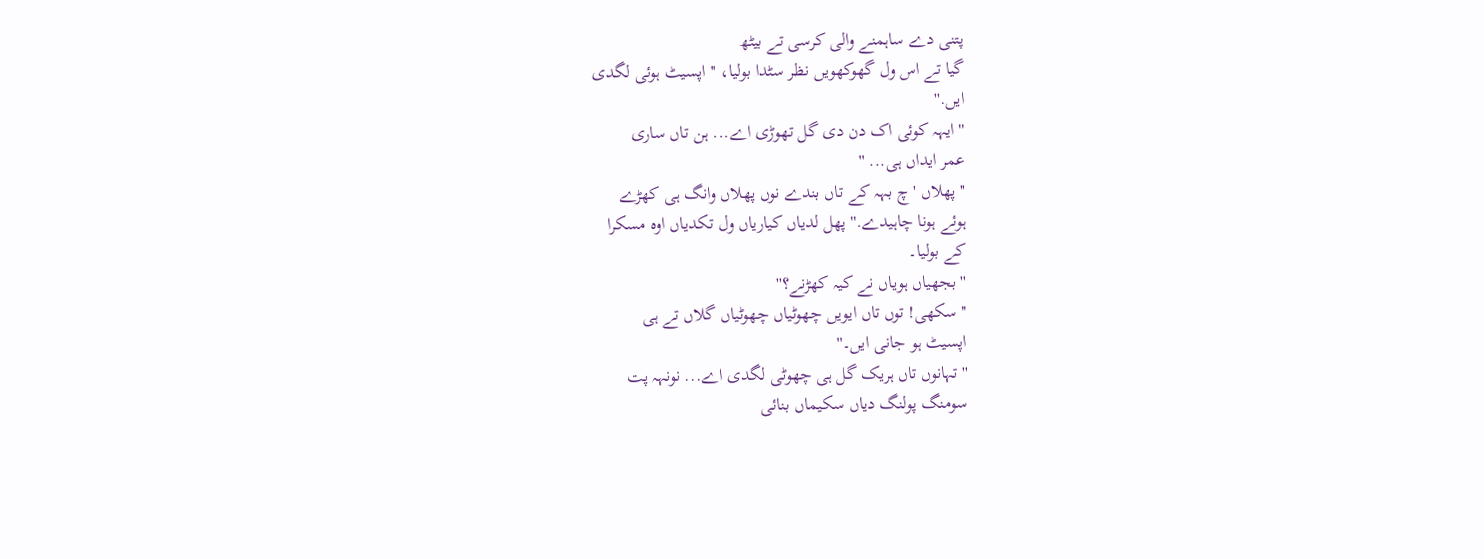پتنی دے ساہمنے والی کرسی تے بیٹھ
گیا تے اس ول گھوکھویں نظر سٹدا بولیا، ''اپسیٹ ہوئی لگدی
ایں.''
''ایہہ کوئی اک دن دی گل تھوڑی اے... ہن تاں ساری
عمر ایداں ہی... ''
''پھلاں 'چ بہہ کے تاں بندے نوں پھلاں وانگ ہی کھڑے
ہوئے ہونا چاہیدے.'' پھل لدیاں کیاریاں ول تکدیاں اوہ مسکرا
کے بولیا۔
''بجھیاں ہویاں نے کیہ کھڑنے؟''
''سکھی! توں تاں ایویں چھوٹیاں چھوٹیاں گلاں تے ہی
اپسیٹ ہو جانی ایں۔''
''تہانوں تاں ہریک گل ہی چھوٹی لگدی اے... نونہہ پت
سومنگ پولنگ دیاں سکیماں بنائی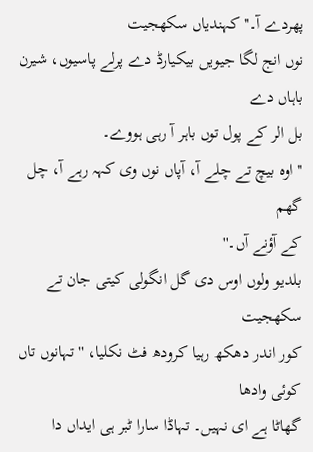پھردے آ۔'' کہندیاں سکھجیت
نوں انج لگا جیویں بیکیارڈ دے پرلے پاسیوں، شیرن باہاں دے
بل الر کے پول توں باہر آ رہی ہووے۔
''اوہ بیچ تے چلے آ، آپاں نوں وی کہہ رہے آ، چل گھم
کے آؤنے آں۔''
بلدیو ولوں اوس دی گل انگولی کیتی جان تے سکھجیت
کور اندر دھکھ رہیا کرودھ فٹ نکلیا، ''تہانوں تاں کوئی وادھا
گھاٹا ہے ای نہیں۔ تہاڈا سارا ٹبر ہی ایداں دا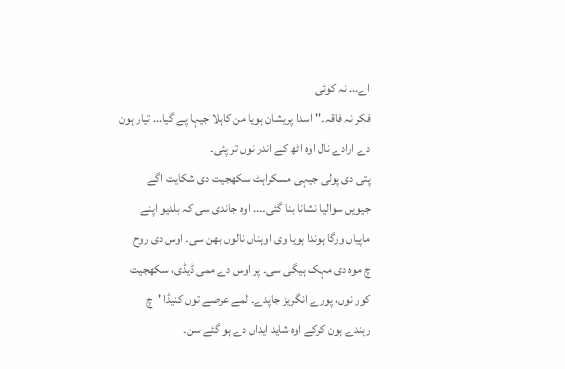اے... نہ کوئی
فکر نہ فاقہ۔'' اسدا پریشان ہویا من کاہلا جیہا پے گیا... تیار ہون
دے ارادے نال اوہ اٹھ کے اندر نوں تر پئی۔
پتی دی پولی جیہی مسکراہٹ سکھجیت دی شکایت اگے
جیویں سوالیا نشانا بنا گئی۔... اوہ جاندی سی کہ بلدیو اپنے
ماپیاں ورگا ہوندا ہویا وی اوہناں نالوں بھن سی۔ اوس دی روح
چ موہ دی مہک ہیگی سی۔ پر اوس دے ممی ڈیڈی، سکھجیت
کور نوں، پورے انگریز جاپدے۔ لمے عرصے توں کنیڈا 'چ
رہندے ہون کرکے اوہ شاید ایداں دے ہو گئے سن۔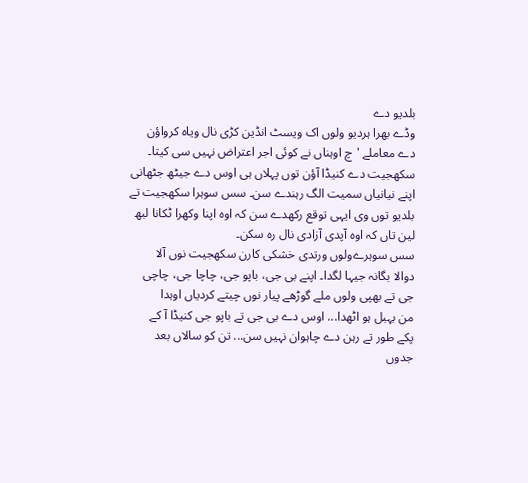بلدیو دے
وڈے بھرا ہردیو ولوں اک ویسٹ انڈین کڑی نال ویاہ کرواؤن
دے معاملے 'چ اوہناں نے کوئی اجر اعتراض نہیں سی کیتا۔
سکھجیت دے کنیڈا آؤن توں پہلاں ہی اوس دے جیٹھ جٹھانی
اپنے نیانیاں سمیت الگ رہندے سن۔ سس سوہرا سکھجیت تے
بلدیو توں وی ایہی توقع رکھدے سن کہ اوہ اپنا وکھرا ٹکانا لبھ
لین تاں کہ اوہ آپدی آزادی نال رہ سکن۔
سس سوہرےولوں ورتدی خشکی کارن سکھجیت نوں آلا
دوالا بگانہ جیہا لگدا۔ اپنے بی جی، باپو جی، چاچا جی، چاچی
جی تے بھپی ولوں ملے گوڑھے پیار نوں چیتے کردیاں اوہدا
من بہبل ہو اٹھدا... اوس دے بی جی تے باپو جی کنیڈا آ کے
پکے طور تے رہن دے چاہوان نہیں سن... تن کو سالاں بعد
جدوں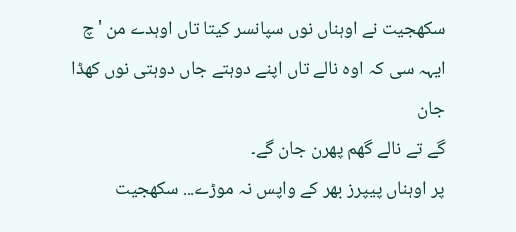سکھجیت نے اوہناں نوں سپانسر کیتا تاں اوہدے من 'چ
ایہہ سی کہ اوہ نالے تاں اپنے دوہتے جاں دوہتی نوں کھڈا جان
گے تے نالے گھم پھرن جان گے۔
پر اوہناں پیپرز بھر کے واپس نہ موڑے... سکھجیت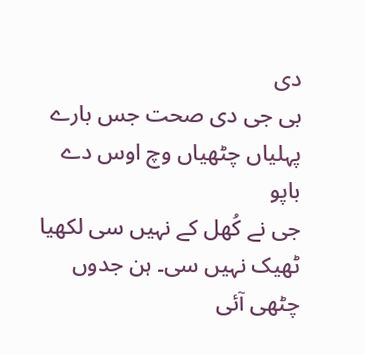دی
بی جی دی صحت جس بارے پہلیاں چٹھیاں وچ اوس دے باپو
جی نے کُھل کے نہیں سی لکھیا ٹھیک نہیں سی۔ ہن جدوں
چٹھی آئی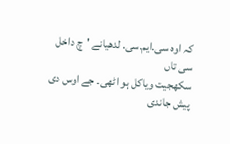کہ اوہ سی.ایم.سی. لدھیانے 'چ داخل سی تاں
سکھجیت ویاکل ہو اٹھی۔ جے اوس دی پیش جاندی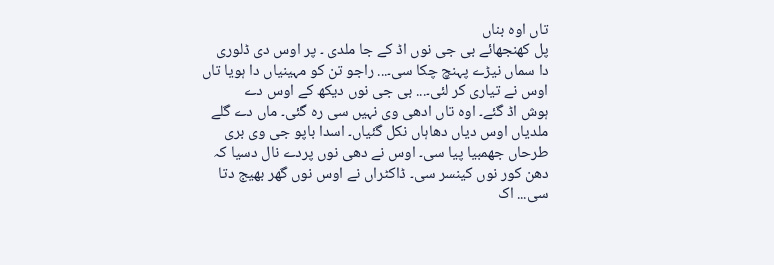تاں اوہ بناں
پل کھنجھائے بی جی نوں اڈ کے جا ملدی ۔ پر اوس دی ڈلوری
دا سماں نیڑے پہنچ چکا سی۔... راجو تن کو مہینیاں دا ہویا تاں
اوس نے تیاری کر لئی۔... بی جی نوں دیکھ کے اوس دے
ہوش اڈ گئے۔ اوہ تاں ادھی وی نہیں سی رہ گئی۔ ماں دے گلے
ملدیاں اوس دیاں دھاہاں نکل گئیاں۔ اسدا باپو جی وی بری
طرحاں جھمبیا پیا سی۔ اوس نے دھی نوں پردے نال دسیا کہ
دھن کور نوں کینسر سی۔ ڈاکٹراں نے اوس نوں گھر بھیج دتا
سی... اک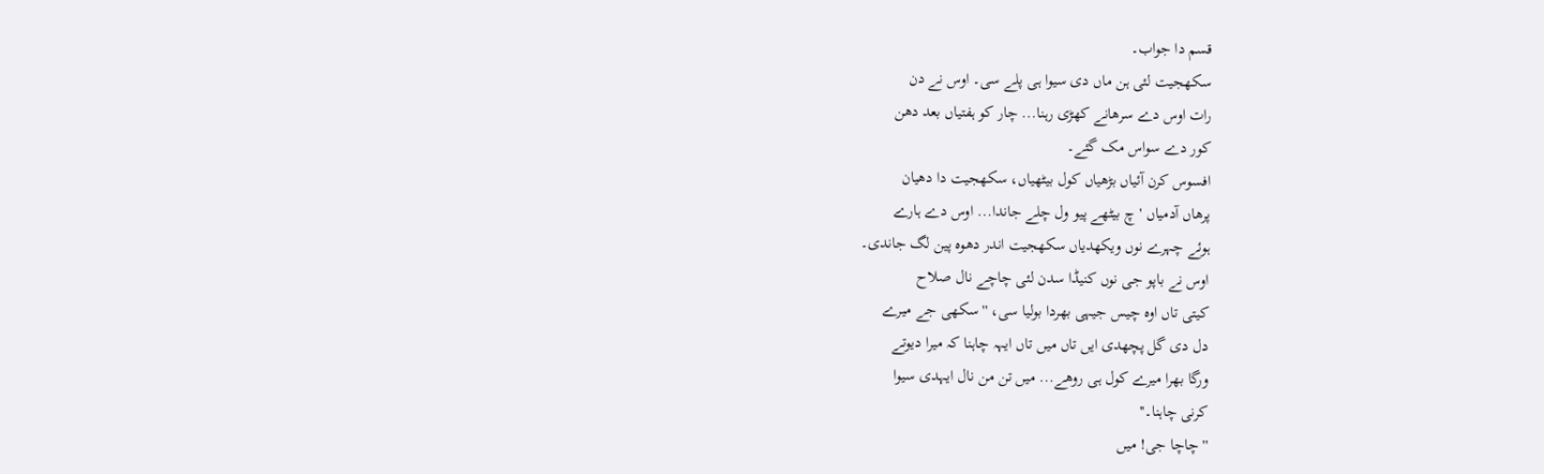قسم دا جواب۔
سکھجیت لئی ہن ماں دی سیوا ہی پلے سی۔ اوس نے دن
رات اوس دے سرھانے کھڑی رہنا... چار کو ہفتیاں بعد دھن
کور دے سواس مک گئے۔
افسوس کرن آئیاں بڑھیاں کول بیٹھیاں، سکھجیت دا دھیان
پرھاں آدمیاں 'چ بیٹھے پیو ول چلے جاندا... اوس دے ہارے
ہوئے چہرے نوں ویکھدیاں سکھجیت اندر دھوہ پین لگ جاندی۔
اوس نے باپو جی نوں کنیڈا سدن لئی چاچے نال صلاح
کیتی تاں اوہ چیس جیہی بھردا بولیا سی، ''سکھی جے میرے
دل دی گل پچھدی ایں تاں میں تاں ایہہ چاہنا کہ میرا دیوتے
ورگا بھرا میرے کول ہی روھے... میں تن من نال ایہدی سیوا
کرنی چاہنا۔''
''چاچا جی! میں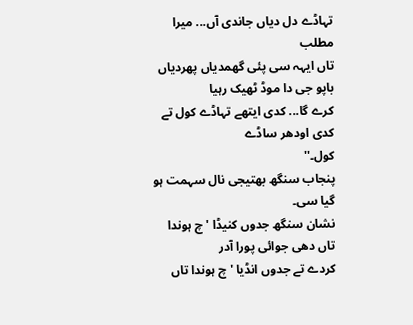تہاڈے دل دیاں جاندی آں... میرا مطلب
تاں ایہہ سی پئی گھمدیاں پھردیاں باپو جی دا موڈ ٹھیک رہیا
کرے گا... کدی ایتھے تہاڈے کول تے کدی اودھر ساڈے
کول۔''
پنجاب سنگھ بھتیجی نال سہمت ہو گیا سی۔
نشان سنگھ جدوں کنیڈا 'چ ہوندا تاں دھی جوائی پورا آدر
کردے تے جدوں انڈیا 'چ ہوندا تاں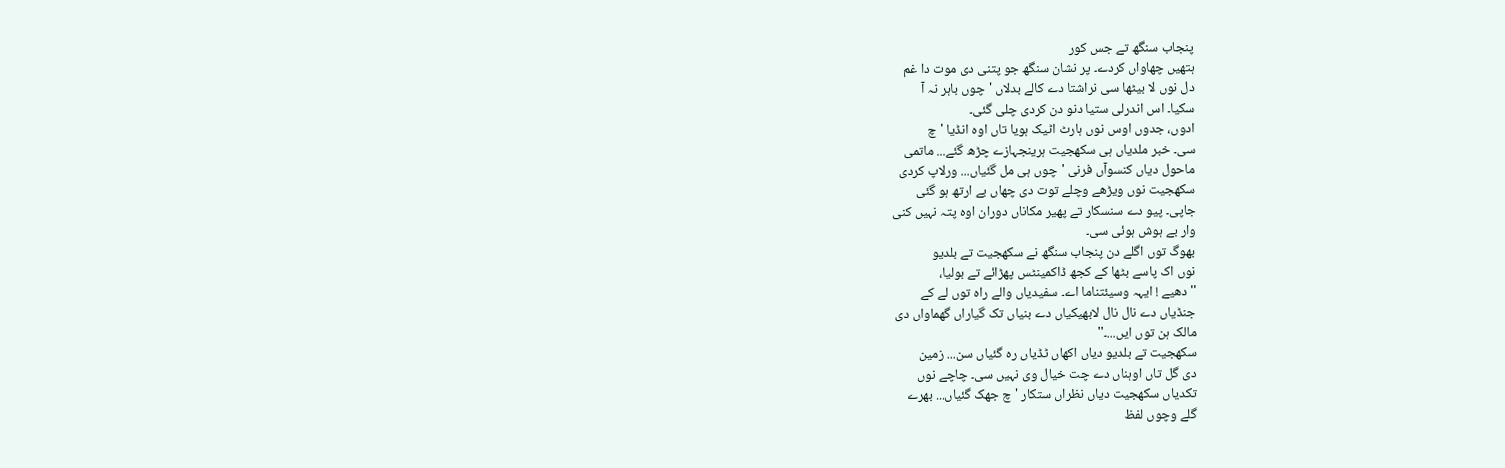پنجاب سنگھ تے جس کور
ہتھیں چھاواں کردے۔ پر نشان سنگھ جو پتنی دی موت دا غم
دل نوں لا بیٹھا سی نراشتا دے کالے بدلاں 'چوں باہر نہ آ
سکیا۔ اس اندرلی ستیا دنو دن کردی چلی گئی۔
ادوں، جدوں اوس نوں ہارٹ اٹیک ہویا تاں اوہ انڈیا 'چ
سی۔ خبر ملدیاں ہی سکھجیت ہرینجہازے چڑھ گئے... ماتمی
ماحول دیاں کنسوآں فرنی 'چوں ہی مل گئیاں... ورلاپ کردی
سکھجیت نوں ویڑھے وچلے توت دی چھاں بے ارتھ ہو گئی
جاپی۔ پیو دے سنسکار تے پھیر مکاناں دوران اوہ پتہ نہیں کنی
وار بے ہوش ہوئی سی۔
بھوگ توں اگلے دن پنجاب سنگھ نے سکھجیت تے بلدیو
نوں اک پاسے بٹھا کے کجھ ڈاکمینٹس پھڑائے تے بولیا،
''دھیے ! ایہہ وسیئتناما اے۔ سفیدیاں والے راہ توں لے کے
جنڈیاں دے نال نال لابھیکیاں دے بنیاں تک گیاراں گھماواں دی
مالک ہن توں ایں...۔''
سکھجیت تے بلدیو دیاں اکھاں ٹڈیاں رہ گئیاں سن... زمین
دی گل تاں اوہناں دے چت خیال وی نہیں سی۔ چاچے نوں
تکدیاں سکھجیت دیاں نظراں ستکار 'چ جھک گئیاں... بھرے
گلے وچوں لفظ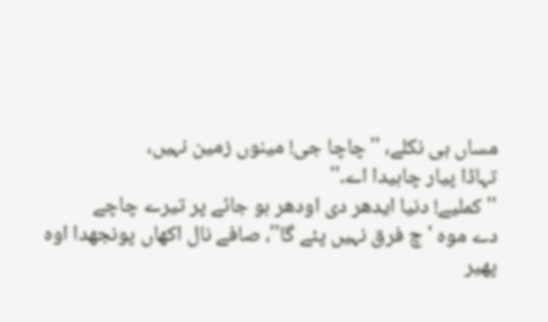مساں ہی نکلے، ''چاچا جی! مینوں زمین نہیں،
تہاڈا پیار چاہیدا اے۔''
''کملیے! دنیا ایدھر دی اودھر ہو جائے پر تیرے چاچے
دے موہ 'چ فرق نہیں پئے گا''، صافے نال اکھاں پونجھدا اوہ
پھیر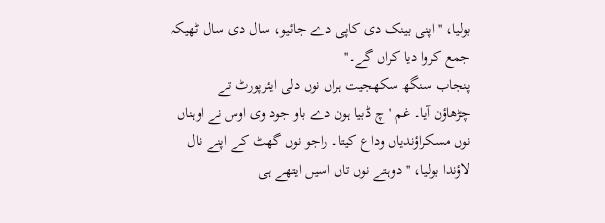بولیا، ''اپنی بینک دی کاپی دے جائیو، سال دی سال ٹھیکہ
جمع کروا دیا کراں گے۔''
پنجاب سنگھ سکھجیت ہراں نوں دلی ایئرپورٹ تے
چڑھاؤن آیا۔ غم 'چ ڈبیا ہون دے باو جود وی اوس نے اوہناں
نوں مسکراؤندیاں وداع کیتا۔ راجو نوں گھٹ کے اپنے نال
لاؤندا بولیا، ''دوہتے نوں تاں اسیں ایتھے ہی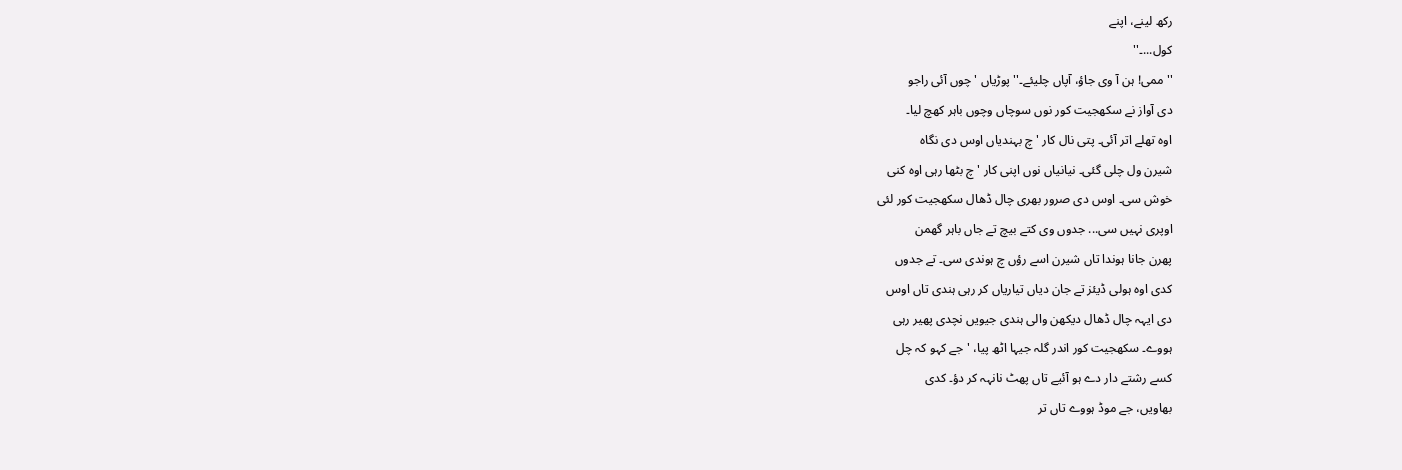رکھ لینے، اپنے
کول...۔''
''ممی! ہن آ وی جاؤ، آپاں چلیئے۔'' پوڑیاں 'چوں آئی راجو
دی آواز نے سکھجیت کور نوں سوچاں وچوں باہر کھچ لیا۔
اوہ تھلے اتر آئی۔ پتی نال کار 'چ بہندیاں اوس دی نگاہ
شیرن ول چلی گئی۔ نیانیاں نوں اپنی کار 'چ بٹھا رہی اوہ کنی
خوش سی۔ اوس دی صرور بھری چال ڈھال سکھجیت کور لئی
اوپری نہیں سی... جدوں وی کتے بیچ تے جاں باہر گھمن
پھرن جانا ہوندا تاں شیرن اسے رؤں چ ہوندی سی۔ تے جدوں
کدی اوہ ہولی ڈیئز تے جان دیاں تیاریاں کر رہی ہندی تاں اوس
دی ایہہ چال ڈھال دیکھن والی ہندی جیویں نچدی پھیر رہی
ہووے۔ سکھجیت کور اندر گلہ جیہا اٹھ پیا، 'جے کہو کہ چل
کسے رشتے دار دے ہو آئیے تاں پھٹ نانہہ کر دؤ۔ کدی
بھاویں، جے موڈ ہووے تاں تر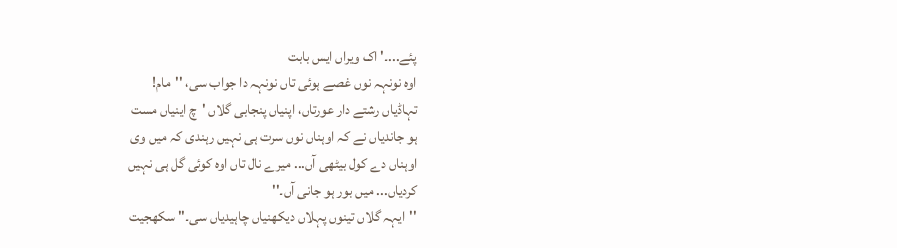پئے...۔' اک ویراں ایس بابت
اوہ نونہہ نوں غصے ہوئی تاں نونہہ دا جواب سی، ''مام!
تہاڈیاں رشتے دار عورتاں، اپنیاں پنجابی گلاں 'چ اینیاں مست
ہو جاندیاں نے کہ اوہناں نوں سرت ہی نہیں رہندی کہ میں وی
اوہناں دے کول بیٹھی آں... میرے نال تاں اوہ کوئی گل ہی نہیں
کردیاں... میں بور ہو جانی آں۔''
''ایہہ گلاں تینوں پہلاں دیکھنیاں چاہیدیاں سی۔'' سکھجیت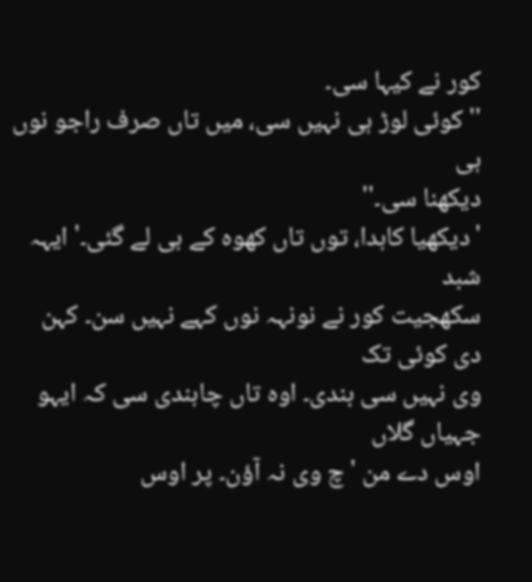کور نے کیہا سی۔
''کوئی لوڑ ہی نہیں سی، میں تاں صرف راجو نوں ہی
دیکھنا سی۔''
'دیکھیا کاہدا، توں تاں کھوہ کے ہی لے گئی۔' ایہہ شبد
سکھجیت کور نے نونہہ نوں کہے نہیں سن۔ کہن دی کوئی تک
وی نہیں سی بندی۔ اوہ تاں چاہندی سی کہ ایہو جہیاں گلاں
اوس دے من 'چ وی نہ آؤن۔ پر اوس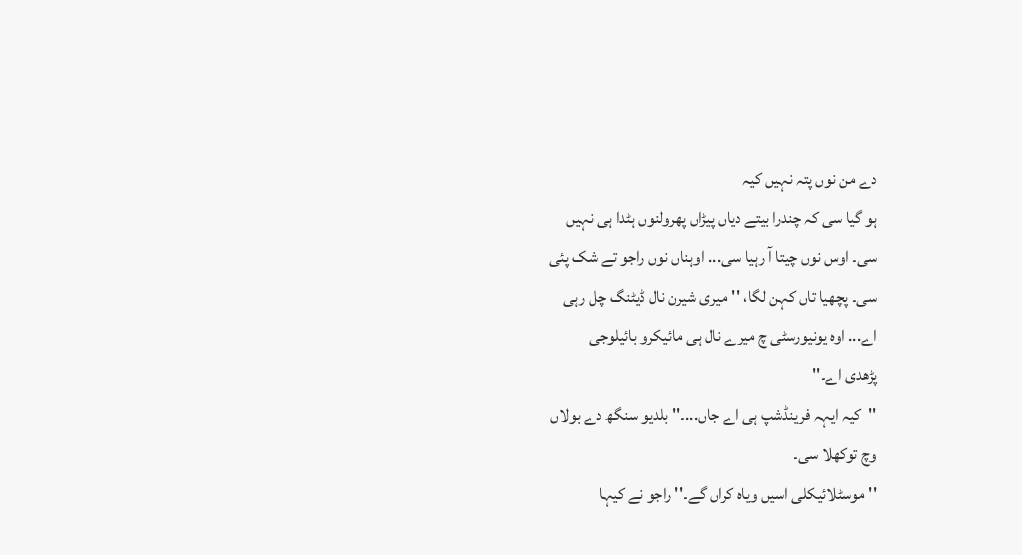دے من نوں پتہ نہیں کیہ
ہو گیا سی کہ چندرا بیتے دیاں پیڑاں پھرولنوں ہٹدا ہی نہیں
سی۔ اوس نوں چیتا آ رہیا سی... اوہناں نوں راجو تے شک پئی
سی۔ پچھیا تاں کہن لگا، ''میری شیرن نال ڈیٹنگ چل رہی
اے... اوہ یونیورسٹی چ میرے نال ہی مائیکرو بائیلوجی
پڑھدی اے۔''
''کیہ ایہہ فرینڈشپ ہی اے جاں...۔'' بلدیو سنگھ دے بولاں
وچ توکھلا سی۔
''موسٹلائیکلی اسیں ویاہ کراں گے۔'' راجو نے کیہا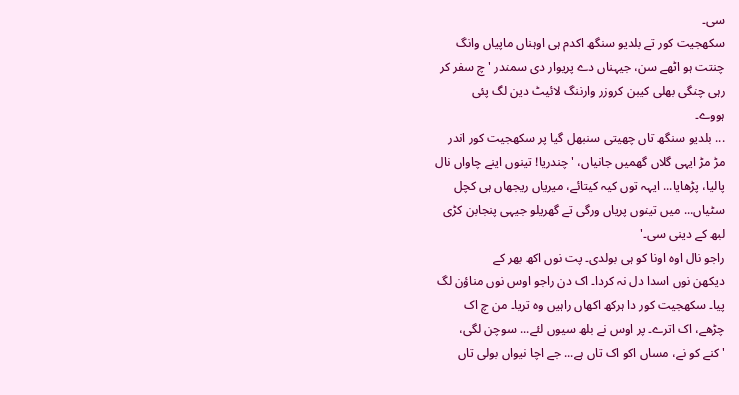سی۔
سکھجیت کور تے بلدیو سنگھ اکدم ہی اوہناں ماپیاں وانگ
چنتت ہو اٹھے سن، جیہناں دے پریوار دی سمندر 'چ سفر کر
رہی چنگی بھلی کیبن کروزر وارننگ لائیٹ دین لگ پئی
ہووے۔
... بلدیو سنگھ تاں چھیتی سنبھل گیا پر سکھجیت کور اندر
مڑ مڑ ایہی گلاں گھمیں جانیاں، 'چندریا! تینوں اینے چاواں نال
پالیا، پڑھایا... ایہہ توں کیہ کیتائے، میریاں ریجھاں ہی کچل
سٹیاں... میں تینوں پریاں ورگی تے گھریلو جیہی پنجابن کڑی
لبھ کے دینی سی۔'
راجو نال اوہ اونا کو ہی بولدی۔ پت نوں اکھ بھر کے
دیکھن نوں اسدا دل نہ کردا۔ اک دن راجو اوس نوں مناؤن لگ
پیا۔ سکھجیت کور دا ہرکھ اکھاں راہیں وہ تریا۔ من چ اک
چڑھے، اک اترے۔ پر اوس نے بلھ سیوں لئے... سوچن لگی،
'کنے کو نے، مساں اکو اک تاں ہے... جے اچا نیواں بولی تاں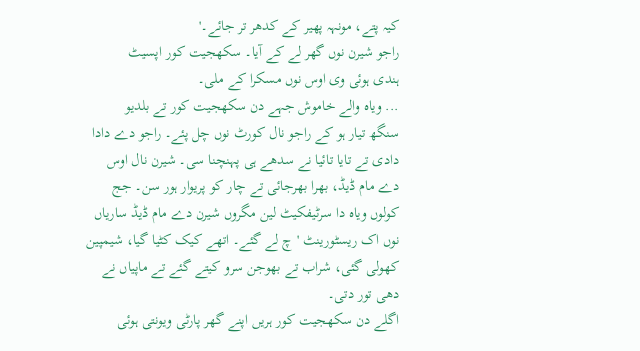کیہ پتے، مونہہ پھیر کے کدھر تر جائے۔'
راجو شیرن نوں گھر لے کے آیا۔ سکھجیت کور اپسیٹ
ہندی ہوئی وی اوس نوں مسکرا کے ملی۔
... ویاہ والے خاموش جہے دن سکھجیت کور تے بلدیو
سنگھ تیار ہو کے راجو نال کورٹ نوں چل پئے۔ راجو دے دادا
دادی تے تایا تائیا نے سدھے ہی پہنچنا سی۔ شیرن نال اوس
دے مام ڈیڈ، بھرا بھرجائی تے چار کو پریوار ہور سن۔ جج
کولوں ویاہ دا سرٹیفکیٹ لین مگروں شیرن دے مام ڈیڈ ساریاں
نوں اک ریسٹورینٹ 'چ لے گئے۔ اتھے کیک کٹیا گیا، شیمپین
کھولی گئی، شراب تے بھوجن سرو کیتے گئے تے ماپیاں نے
دھی تور دتی۔
اگلے دن سکھجیت کور ہریں اپنے گھر پارٹی ویونتی ہوئی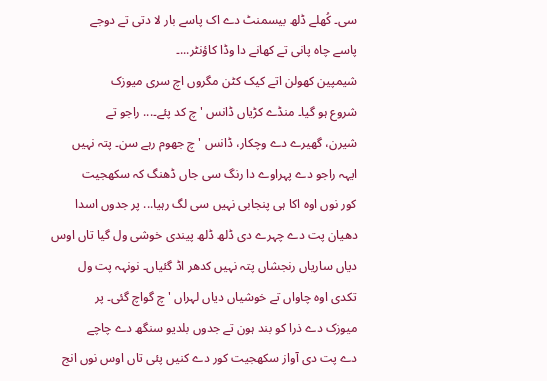سی۔ کُھلے ڈلھ بیسمنٹ دے اک پاسے بار لا دتی تے دوجے
پاسے چاہ پانی تے کھانے دا وڈا کاؤنٹر...۔
شیمپین کھولن اتے کیک کٹن مگروں اچ سری میوزک
شروع ہو گیا۔ منڈے کڑیاں ڈانس 'چ کد پئے۔... راجو تے
شیرن، گھیرے دے وچکار، ڈانس 'چ جھوم رہے سن۔ پتہ نہیں
ایہہ راجو دے پہراوے دا رنگ سی جاں ڈھنگ کہ سکھجیت
کور نوں اوہ اکا ہی پنجابی نہیں سی لگ رہیا... پر جدوں اسدا
دھیان پت دے چہرے دی ڈلھ ڈلھ پیندی خوشی ول گیا تاں اوس
دیاں ساریاں رنجشاں پتہ نہیں کدھر اڈ گئیاں۔ نونہہ پت ول
تکدی اوہ چاواں تے خوشیاں دیاں لہراں 'چ گواچ گئی۔ پر
میوزک دے ذرا کو بند ہون تے جدوں بلدیو سنگھ دے چاچے
دے پت دی آواز سکھجیت کور دے کنیں پئی تاں اوس نوں انج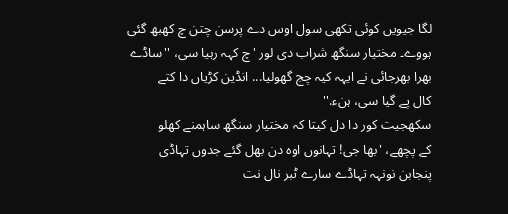لگا جیویں کوئی تکھی سول اوس دے پرسن چتن چ کھبھ گئی
ہووے۔ مختیار سنگھ شراب دی لور 'چ کہہ رہیا سی، ''ساڈے
بھرا بھرجائی نے ایہہ کیہ چج گھولیا... انڈین کڑیاں دا کتے
کال پے گیا سی، ہنء.''
سکھجیت کور دا دل کیتا کہ مختیار سنگھ ساہمنے کھلو
کے پچھے، 'بھا جی! تہانوں اوہ دن بھل گئے جدوں تہاڈی
پنجابن نونہہ تہاڈے سارے ٹبر نال نت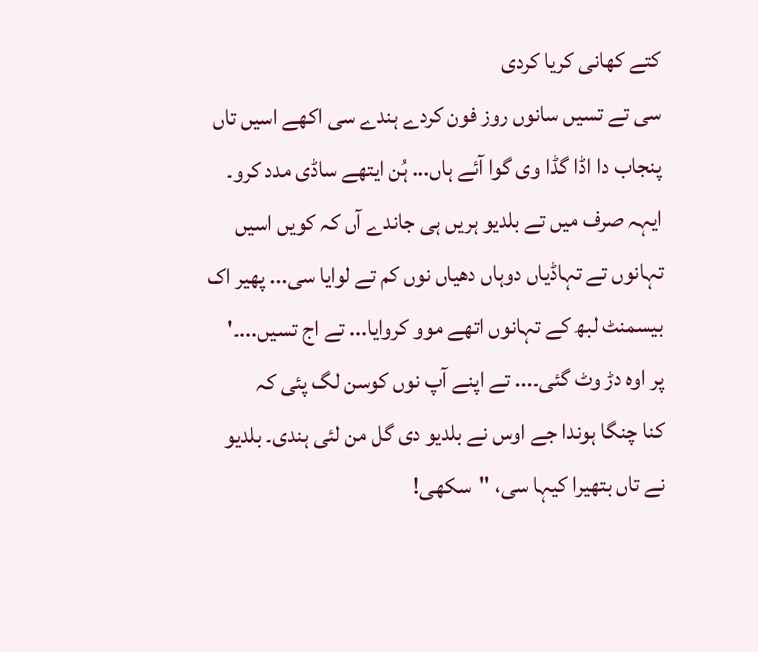کتے کھانی کریا کردی
سی تے تسیں سانوں روز فون کردے ہندے سی اکھے اسیں تاں
پنجاب دا اڈا گڈا وی گوا آئے ہاں... ہُن ایتھے ساڈی مدد کرو۔
ایہہ صرف میں تے بلدیو ہریں ہی جاندے آں کہ کویں اسیں
تہانوں تے تہاڈیاں دوہاں دھیاں نوں کم تے لوایا سی... پھیر اک
بیسمنٹ لبھ کے تہانوں اتھے موو کروایا... تے اج تسیں...۔'
پر اوہ دڑ وٹ گئی۔... تے اپنے آپ نوں کوسن لگ پئی کہ
کنا چنگا ہوندا جے اوس نے بلدیو دی گل من لئی ہندی۔ بلدیو
نے تاں بتھیرا کیہا سی، ''سکھی!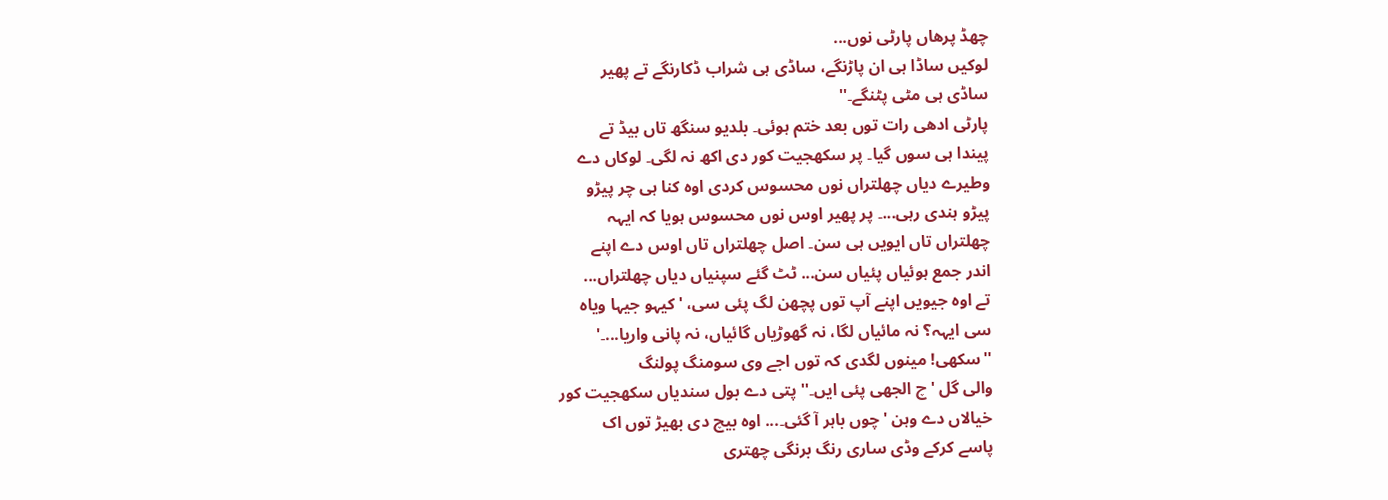چھڈ پرھاں پارٹی نوں...
لوکیں ساڈا ہی ان پاڑنگے، ساڈی ہی شراب ڈکارنگے تے پھیر
ساڈی ہی مٹی پٹنگے۔''
پارٹی ادھی رات توں بعد ختم ہوئی۔ بلدیو سنگھ تاں بیڈ تے
پیندا ہی سوں گیا۔ پر سکھجیت کور دی اکھ نہ لگی۔ لوکاں دے
وطیرے دیاں چھلتراں نوں محسوس کردی اوہ کنا ہی چر پیڑو
پیڑو ہندی رہی...۔ پر پھیر اوس نوں محسوس ہویا کہ ایہہ
چھلتراں تاں ایویں ہی سن۔ اصل چھلتراں تاں اوس دے اپنے
اندر جمع ہوئیاں پئیاں سن... ٹٹ گئے سپنیاں دیاں چھلتراں...
تے اوہ جیویں اپنے آپ توں پچھن لگ پئی سی، 'کیہو جیہا ویاہ
سی ایہہ؟ نہ مائیاں لگا، نہ گھوڑیاں گائیاں، نہ پانی واریا...۔'
''سکھی! مینوں لگدی کہ توں اجے وی سومنگ پولنگ
والی گل 'چ الجھی پئی ایں۔'' پتی دے بول سندیاں سکھجیت کور
خیالاں دے وہن 'چوں باہر آ گئی۔... اوہ بیچ دی بھیڑ توں اک
پاسے کرکے وڈی ساری رنگ برنگی چھتری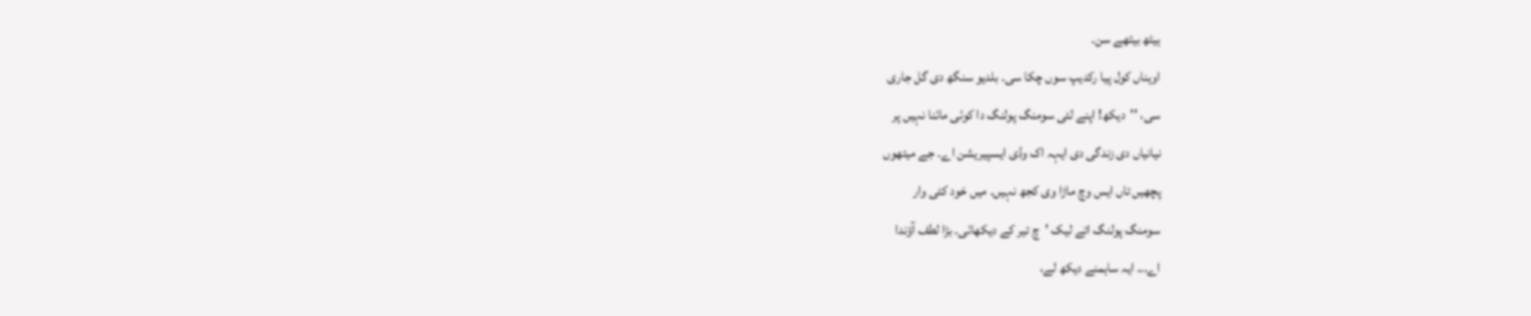ہیٹھ بیٹھے سن۔
اوہناں کول پیا رکدیپ سوں چکا سی۔ بلدیو سنگھ دی گل جاری
سی، ''دیکھ! اپنے لئی سومنگ پولنگ دا کوئی مائنا نہیں پر
نیانیاں دی زندگی دی ایہہ اک وڈی ایسپیریشن اے۔ جے میتھوں
پچھیں تاں ایس وچ ماڑا وی کجھ نہیں۔ میں خود کئی وار
سومنگ پولنگ اتے لیک 'چ تیر کے دیکھائی۔ بڑا لطف آؤندا
اے... ایہ ساہمنے دیکھ لے،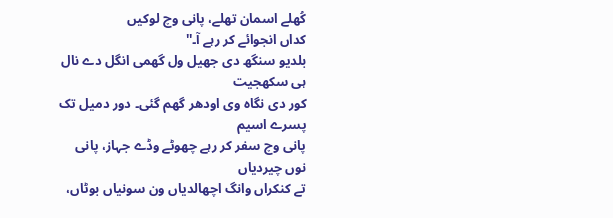کُھلے اسمان تھلے، پانی وچ لوکیں
کداں انجوائے کر رہے آ۔''
بلدیو سنگھ دی جھیل ول گھمی انگل دے نال ہی سکھجیت
کور دی نگاہ وی اودھر گھم گئی۔ دور دمیل تک پسرے اسیم
پانی وچ سفر کر رہے چھوٹے وڈے جہاز، پانی نوں چیردیاں
تے کنکراں وانگ اچھالدیاں ون سونیاں بوٹاں،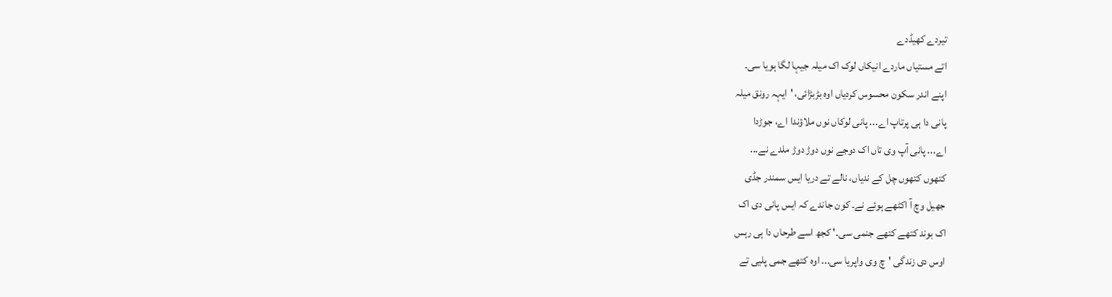تیردے کھیڈدے
اتے مستیاں ماردے انیکاں لوک اک میلہ جیہا لگا ہویا سی۔
اپنے اندر سکون محسوس کردیاں اوہ بڑبڑائی، 'ایہہ رونق میلہ
پانی دا ہی پرتاپ اے... پانی لوکاں نوں ملاؤندا اے، جوڑدا
اے... پانی آپ وی تاں اک دوجے نوں دوڑ دوڑ ملدے نے...
کتھوں کتھوں چل کے ندیاں، نالے تے دریا ایس سمندر جڈی
جھیل وچ آ اکٹھے ہوئے نے۔ کون جاندے کہ ایس پانی دی اک
اک بوند کتھے کتھے جنمی سی۔' کجھ اسے طرحاں دا ہی رہس
اوس دی زندگی 'چ وی واپریا سی... اوہ کتھے جمی پلیی تے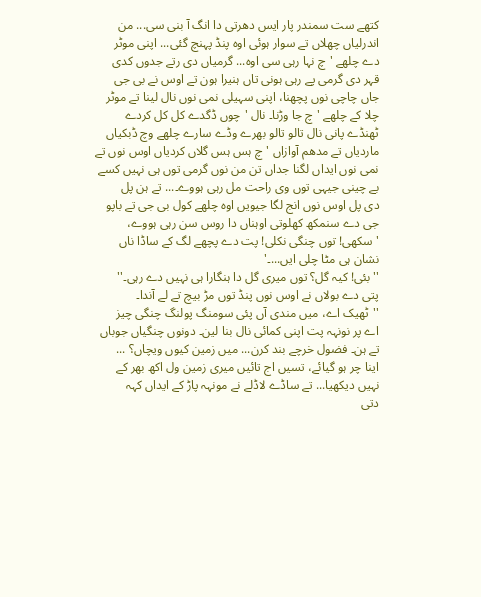کتھے ست سمندر پار ایس دھرتی دا انگ آ بنی سی... من
اندرلیاں چھلاں تے سوار ہوئی اوہ پنڈ پہنچ گئی... اپنی موٹر
دے چلھے 'چ نہا رہی سی اوہ... گرمیاں دی رتے جدوں کدی
قہر دی گرمی پے رہی ہونی تاں ہنیرا ہون تے اوس نے بی جی
جاں چاچی نوں پچھنا، اپنی سہیلی نمی نوں نال لینا تے موٹر
چلا کے چلھے 'چ جا وڑنا۔ نال 'چوں ڈگدے کل کل کردے
ٹھنڈے پانی نال تالو تالو بھرے وڈے سارے چلھے وچ ڈبکیاں
ماردیاں تے مدھم آوازاں 'چ ہس ہس گلاں کردیاں اوس نوں تے
نمی نوں ایداں لگنا جداں تن من نوں گرمی توں ہی نہیں کسے
بے چینی جیہی توں وی راحت مل رہی ہووے۔... تے ہن پل
دی پل اوس نوں انج لگا جیویں اوہ چلھے کول بی جی تے باپو
جی دے سنمکھ کھلوتی اوہناں دا روس سن رہی ہووے،
'سکھی! توں چنگی نکلی! پت دے پچھے لگ کے ساڈا ناں
نشان ہی مٹا چلی ایں...۔'
''بئی! کیہ گل؟ توں میری گل دا ہنگارا ہی نہیں دے رہی۔''
پتی دے بولاں نے اوس نوں پنڈ توں مڑ بیچ تے لے آندا۔
''ٹھیک اے، میں مندی آں پئی سومنگ پولنگ چنگی چیز
اے پر نونہہ پت اپنی کمائی نال بنا لین۔ دونوں چنگیاں جوباں
تے ہن۔ فضول خرچے بند کرن... میں زمین کیوں ویچاں؟ ...
اینا چر ہو گیائے، تسیں اج تائیں میری زمین ول اکھ بھر کے
نہیں دیکھیا... تے ساڈے لاڈلے نے مونہہ پاڑ کے ایداں کہہ
دتی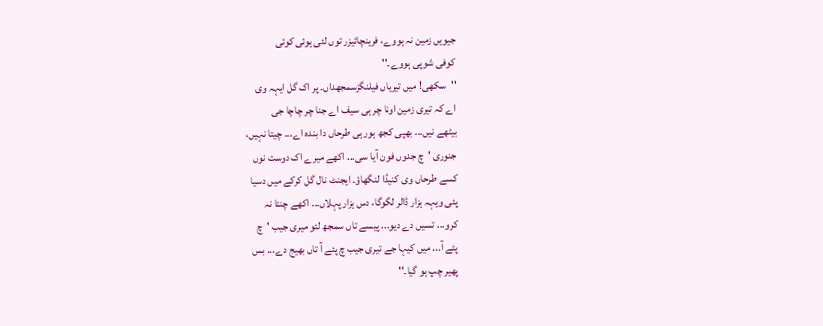جیویں زمین نہ ہووے، فرینچائیزر توں لئی ہوئی کوئی
کوفی شوپی ہووے۔''
''سکھی! میں تیریاں فیلنگزسمجھداں۔ پر اک گل ایہہ وی
اے کہ تیری زمین اونا چر ہی سیف اے جنا چر چاچا جی
بیٹھے نیں... بھپی کجھ ہور ہی طرحاں دا بندہ اے... چیتا نہیں،
جنوری 'چ جدوں فون آیا سی... اکھے میرے اک دوست نوں
کسے طرحاں وی کنیڈا لنگھاؤ۔ ایجنٹ نال گل کرکے میں دسیا
پئی ویہہ ہزار ڈالر لگوگا، دس ہزار پہلاں... اکھے چنتا نہ
کرو... تسیں دے دیو... پیسے تاں سمجھ لئو میری جیب 'چ
پئے آ... میں کیہا جے تیری جیب چ پئے آ تاں بھیج دے... بس
پھیر چپ ہو گیا۔''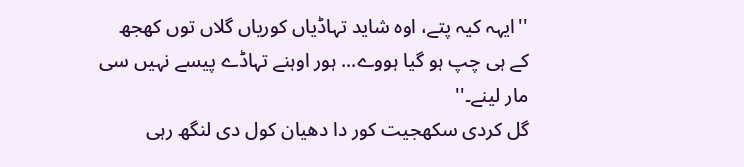''ایہہ کیہ پتے، اوہ شاید تہاڈیاں کوریاں گلاں توں کھجھ
کے ہی چپ ہو گیا ہووے... ہور اوہنے تہاڈے پیسے نہیں سی
مار لینے۔''
گل کردی سکھجیت کور دا دھیان کول دی لنگھ رہی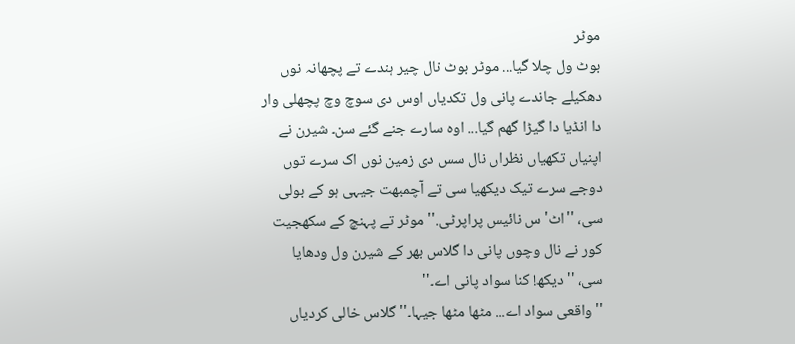موٹر
بوٹ ول چلا گیا... موٹر بوٹ نال چیر ہندے تے پچھانہ نوں
دھکیلے جاندے پانی ول تکدیاں اوس دی سوچ وچ پچھلی وار
دا انڈیا دا گیڑا گھم گیا... اوہ سارے جنے گئے سن۔ شیرن نے
اپنیاں تکھیاں نظراں نال سس دی زمین نوں اک سرے توں
دوجے سرے تیک دیکھیا سی تے آچمبھت جیہی ہو کے بولی
سی، ''اٹ'س نائیس پراپرٹی.'' موٹر تے پہنچ کے سکھجیت
کور نے نال وچوں پانی دا گلاس بھر کے شیرن ول ودھایا
سی، ''دیکھ! کنا سواد پانی اے۔''
''واقعی سواد اے... مٹھا مٹھا جیہا۔'' گلاس خالی کردیاں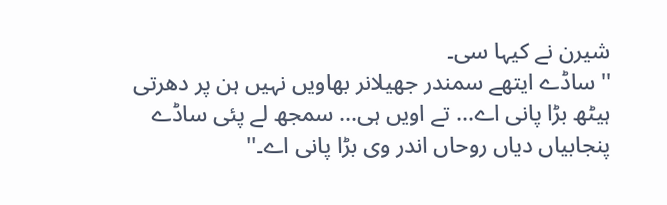شیرن نے کیہا سی۔
''ساڈے ایتھے سمندر جھیلانر بھاویں نہیں ہن پر دھرتی
ہیٹھ بڑا پانی اے... تے اویں ہی... سمجھ لے پئی ساڈے
پنجابیاں دیاں روحاں اندر وی بڑا پانی اے۔''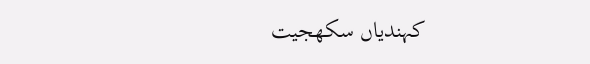کہندیاں سکھجیت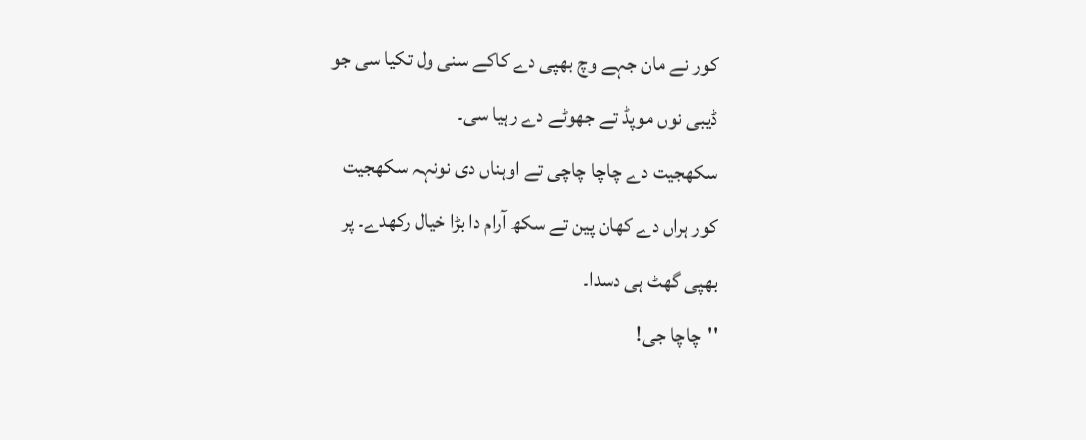کور نے مان جہے وچ بھپی دے کاکے سنی ول تکیا سی جو
ڈیبی نوں موپڈ تے جھوٹے دے رہیا سی۔
سکھجیت دے چاچا چاچی تے اوہناں دی نونہہ سکھجیت
کور ہراں دے کھان پین تے سکھ آرام دا بڑا خیال رکھدے۔ پر
بھپی گھٹ ہی دسدا۔
''چاچا جی!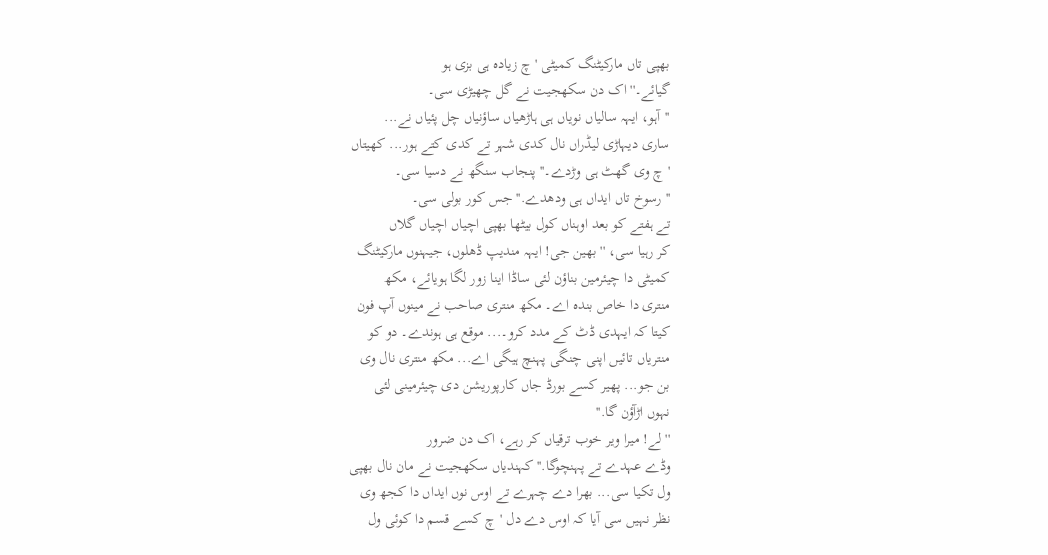بھپی تاں مارکیٹنگ کمیٹی 'چ زیادہ ہی بزی ہو
گیائے۔'' اک دن سکھجیت نے گل چھیڑی سی۔
''آہو، ایہہ سالیاں نویاں ہی ہاڑھیاں ساؤنیاں چل پئیاں نے...
ساری دیہاڑی لیڈراں نال کدی شہر تے کدی کتے ہور... کھیتاں
'چ وی گھٹ ہی وڑدے۔'' پنجاب سنگھ نے دسیا سی۔
''رسوخ تاں ایداں ہی ودھدے.'' جس کور بولی سی۔
تے ہفتے کو بعد اوہناں کول بیٹھا بھپی اچیاں اچیاں گلاں
کر رہیا سی، ''بھین جی! ایہہ مندیپ ڈھلوں، جیہنوں مارکیٹنگ
کمیٹی دا چیئرمین بناؤن لئی ساڈا اینا زور لگا ہویائے، مکھ
منتری دا خاص بندہ اے۔ مکھ منتری صاحب نے مینوں آپ فون
کیتا کہ ایہدی ڈٹ کے مدد کرو۔... موقع ہی ہوندے۔ دو کو
منتریاں تائیں اپنی چنگی پہنچ ہیگی اے... مکھ منتری نال وی
بن جو... پھیر کسے بورڈ جاں کارپوریشن دی چیئرمینی لئی
نہوں اڑآؤن گا.''
''لے! میرا ویر خوب ترقیاں کر رہے، اک دن ضرور
وڈے عہدے تے پہنچوگا.'' کہندیاں سکھجیت نے مان نال بھپی
ول تکیا سی... بھرا دے چہرے تے اوس نوں ایداں دا کجھ وی
نظر نہیں سی آیا کہ اوس دے دل 'چ کسے قسم دا کوئی ول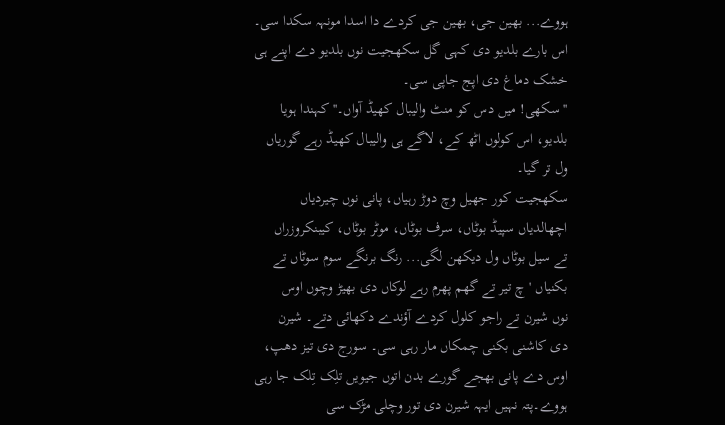ہووے... بھین جی، بھین جی کردے دا اسدا مونہہ سکدا سی۔
اس بارے بلدیو دی کہی گل سکھجیت نوں بلدیو دے اپنے ہی
خشک دماغ دی اپج جاپی سی۔
''سکھی! میں دس کو منٹ والیبال کھیڈ آواں۔'' کہندا ہویا
بلدیو، اس کولوں اٹھ کے، لاگے ہی والیبال کھیڈ رہے گوریاں
ول تر گیا۔
سکھجیت کور جھیل وچ دوڑ رہیاں، پانی نوں چیردیاں
اچھالدیاں سپیڈ بوٹاں، سرف بوٹاں، موٹر بوٹاں، کیبنکروزراں
تے سیل بوٹاں ول دیکھن لگی... رنگ برنگے سوم سوٹاں تے
بکنیاں 'چ تیر تے گھم پھرم رہے لوکاں دی بھیڑ وچوں اوس
نوں شیرن تے راجو کلول کردے آؤندے دکھائی دتے۔ شیرن
دی کاشنی بکنی چمکاں مار رہی سی۔ سورج دی تیز دھپ،
اوس دے پانی بھجے گورے بدن اتوں جیویں تلِک تِلک جا رہی
ہووے۔پتہ نہیں ایہہ شیرن دی تور وچلی مڑک سی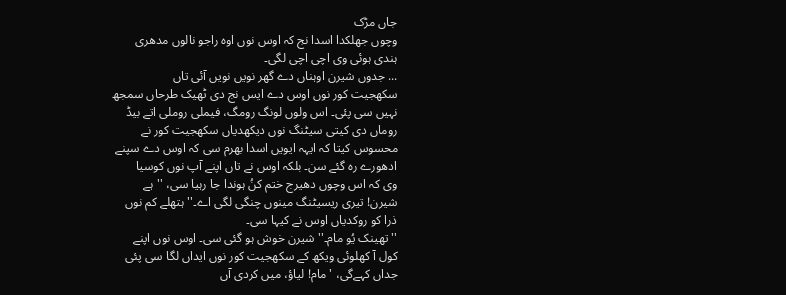جاں مڑک
وچوں جھلکدا اسدا نج کہ اوس نوں اوہ راجو نالوں مدھری
ہندی ہوئی وی اچی اچی لگی۔
... جدوں شیرن اوہناں دے گھر نویں نویں آئی تاں
سکھجیت کور نوں اوس دے ایس نج دی ٹھیک طرحاں سمجھ
نہیں سی پئی۔ اس ولوں لونگ رومگ، فیملی روملی اتے بیڈ
روماں دی کیتی سیٹنگ نوں دیکھدیاں سکھجیت کور نے
محسوس کیتا کہ ایہہ ایویں اسدا بھرم سی کہ اوس دے سپنے
ادھورے رہ گئے سن۔ بلکہ اوس نے تاں اپنے آپ نوں کوسیا
وی کہ اس وچوں دھیرج ختم کنُ ہوندا جا رہیا سی، ''ہے
شیرن! تیری ریسیٹنگ مینوں چنگی لگی اے۔'' ہتھلے کم نوں
ذرا کو روکدیاں اوس نے کیہا سی۔
''تھینک یُو مام۔'' شیرن خوش ہو گئی سی۔ اوس نوں اپنے
کول آ کھلوئی ویکھ کے سکھجیت کور نوں ایداں لگا سی پئی
جداں کہےگی، 'مام! لیاؤ، میں کردی آں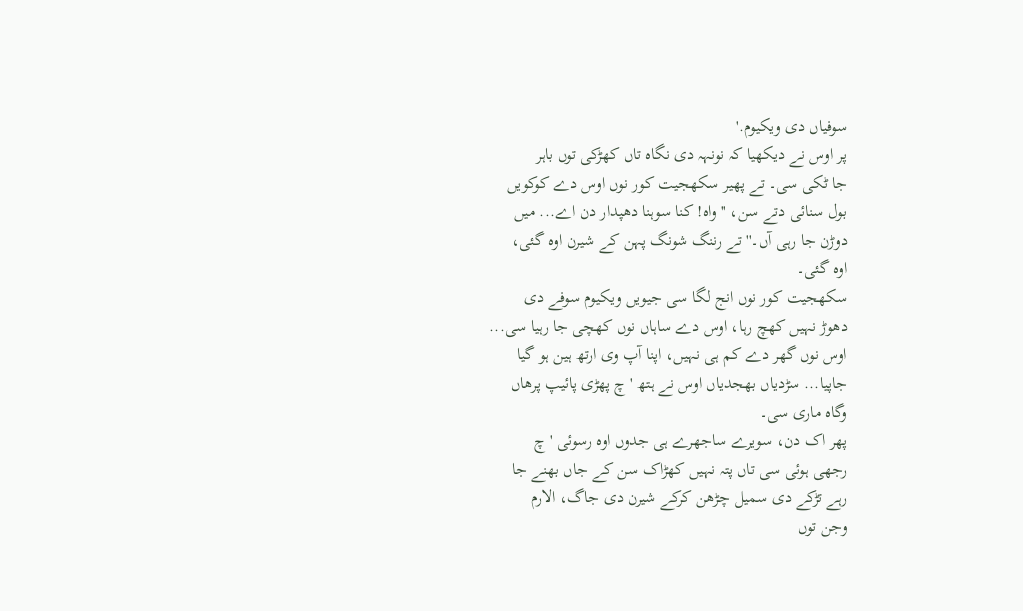سوفیاں دی ویکیوم.'
پر اوس نے دیکھیا کہ نونہہ دی نگاہ تاں کھڑکی توں باہر
جا ٹکی سی۔ تے پھیر سکھجیت کور نوں اوس دے کوکویں
بول سنائی دتے سن، ''واہ! کنا سوہنا دھپدار دن اے... میں
دوڑن جا رہی آں۔'' تے رننگ شونگ پہن کے شیرن اوہ گئی،
اوہ گئی۔
سکھجیت کور نوں انج لگا سی جیویں ویکیوم سوفے دی
دھوڑ نہیں کھچ رہا، اوس دے ساہاں نوں کھچی جا رہیا سی...
اوس نوں گھر دے کم ہی نہیں، اپنا آپ وی ارتھ ہین ہو گیا
جاپیا... سڑدیاں بھجدیاں اوس نے ہتھ 'چ پھڑی پائیپ پرھاں
وگاہ ماری سی۔
پھر اک دن، سویرے ساجھرے ہی جدوں اوہ رسوئی 'چ
رجھی ہوئی سی تاں پتہ نہیں کھڑاک سن کے جاں بھنے جا
رہے تڑکے دی سمیل چڑھن کرکے شیرن دی جاگ، الارم
وجن توں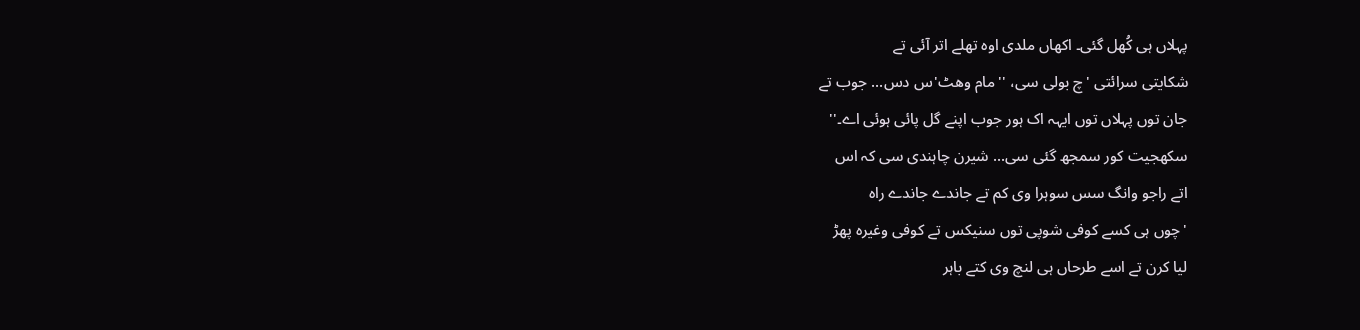پہلاں ہی کُھل گئی۔ اکھاں ملدی اوہ تھلے اتر آئی تے
شکایتی سرائتی 'چ بولی سی، ''مام وھٹ'س دس... جوب تے
جان توں پہلاں توں ایہہ اک ہور جوب اپنے گل پائی ہوئی اے۔''
سکھجیت کور سمجھ گئی سی... شیرن چاہندی سی کہ اس
اتے راجو وانگ سس سوہرا وی کم تے جاندے جاندے راہ
'چوں ہی کسے کوفی شوپی توں سنیکس تے کوفی وغیرہ پھڑ
لیا کرن تے اسے طرحاں ہی لنچ وی کتے باہر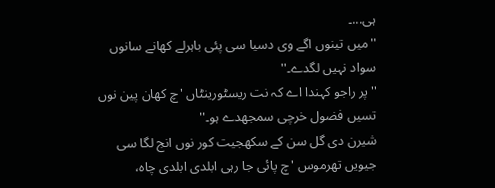ہی...۔
''میں تینوں اگے وی دسیا سی پئی باہرلے کھانے سانوں
سواد نہیں لگدے۔''
''پر راجو کہندا اے کہ نت ریسٹورینٹاں 'چ کھان پین نوں
تسیں فضول خرچی سمجھدے ہو۔''
شیرن دی گل سن کے سکھجیت کور نوں انج لگا سی
جیویں تھرموس 'چ پائی جا رہی ابلدی ابلدی چاہ،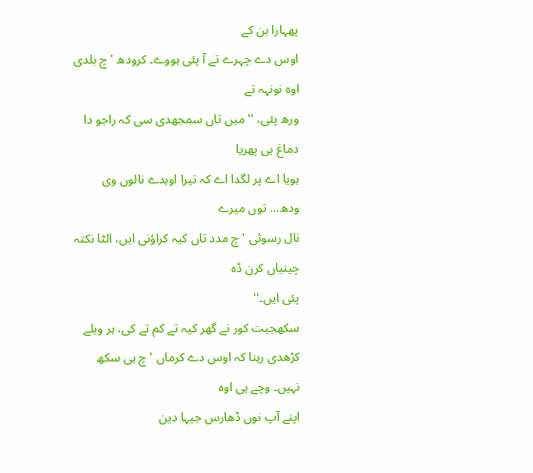پھہارا بن کے
اوس دے چہرے تے آ پئی ہووے۔ کرودھ 'چ بلدی اوہ نونہہ تے
ورھ پئی، ''میں تاں سمجھدی سی کہ راجو دا دماغ ہی پھریا
ہویا اے پر لگدا اے کہ تیرا اوہدے نالوں وی ودھ... توں میرے
نال رسوئی 'چ مدد تاں کیہ کراؤنی ایں، الٹا نکتہ چینیاں کرن ڈہ
پئی ایں۔''
سکھجیت کور نے گھر کیہ تے کم تے کی، ہر ویلے
کڑھدی رہنا کہ اوس دے کرماں 'چ ہی سکھ نہیں۔ وچے ہی اوہ
اپنے آپ نوں ڈھارس جیہا دین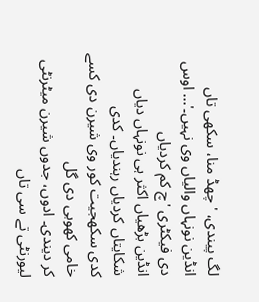لگ پیندی، 'چھڈ منا، سکھی تاں
انڈین نونہاں والیاں وی نہیں۔'... اوس دی فیکٹری 'چ کم کردیاں
انڈین بڑھیاں اکثر ہی نونہاں دیاں شکایتاں کردیاں رہندیاں۔ کدی
کدی سکھجیت کور وی شیرن دی کسے خامی کھوبی دی گل
کر دیندی۔ ادوں، جدوں شیرن میٹرنٹی لیورنٹی تے سی تاں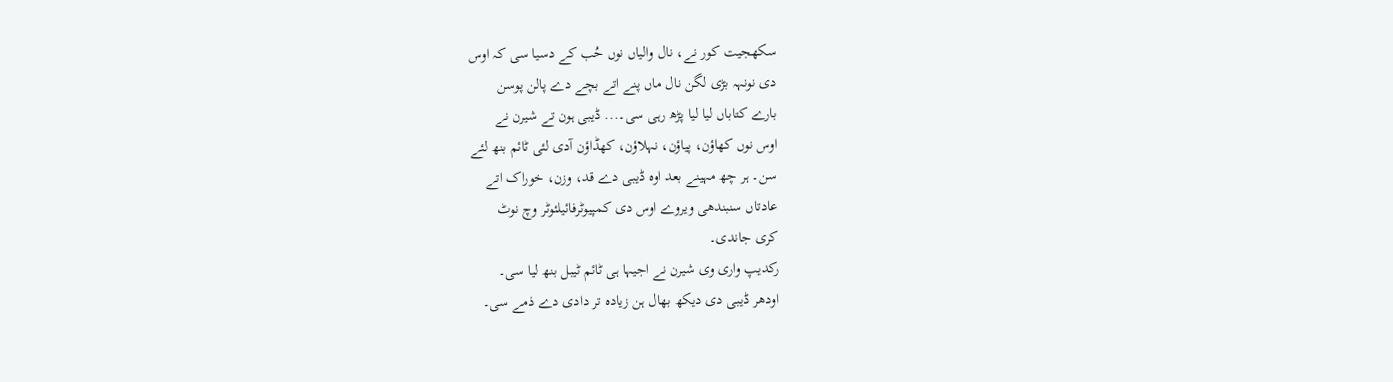سکھجیت کور نے، نال والیاں نوں حُب کے دسیا سی کہ اوس
دی نونہہ بڑی لگن نال ماں پنے اتے بچے دے پالن پوسن
بارے کتاباں لیا لیا پڑھ رہی سی۔... ڈیبی ہون تے شیرن نے
اوس نوں کھاؤن، پیاؤن، نہلاؤن، کھڈاؤن آدی لئی ٹائم بنھ لئے
سن۔ ہر چھ مہینے بعد اوہ ڈیبی دے قد، وزن، خوراک اتے
عادتاں سنبندھی ویروے اوس دی کمپیوٹرفائیلئوٹر وچ نوٹ
کری جاندی۔
رکدیپ واری وی شیرن نے اجیہا ہی ٹائم ٹیبل بنھ لیا سی۔
اودھر ڈیبی دی دیکھ بھال ہن زیادہ تر دادی دے ذمے سی۔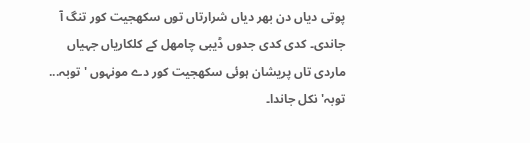پوتی دیاں دن بھر دیاں شرارتاں توں سکھجیت کور تنگ آ
جاندی۔ کدی کدی جدوں ڈیبی چامھل کے کلکاریاں جہیاں
ماردی تاں پریشان ہوئی سکھجیت کور دے مونہوں 'توبہ...
توبہ' نکل جاندا۔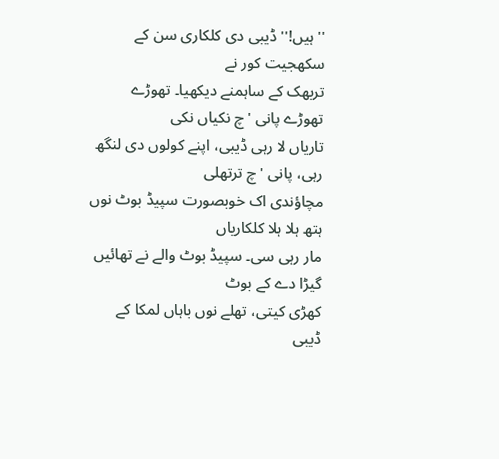''ہیں!'' ڈیبی دی کلکاری سن کے سکھجیت کور نے
تربھک کے ساہمنے دیکھیا۔ تھوڑے تھوڑے پانی 'چ نکیاں نکی
تاریاں لا رہی ڈیبی، اپنے کولوں دی لنگھ رہی، پانی 'چ ترتھلی
مچاؤندی اک خوبصورت سپیڈ بوٹ نوں ہتھ ہلا ہلا کلکاریاں
مار رہی سی۔ سپیڈ بوٹ والے نے تھائیں گیڑا دے کے بوٹ
کھڑی کیتی، تھلے نوں باہاں لمکا کے ڈیبی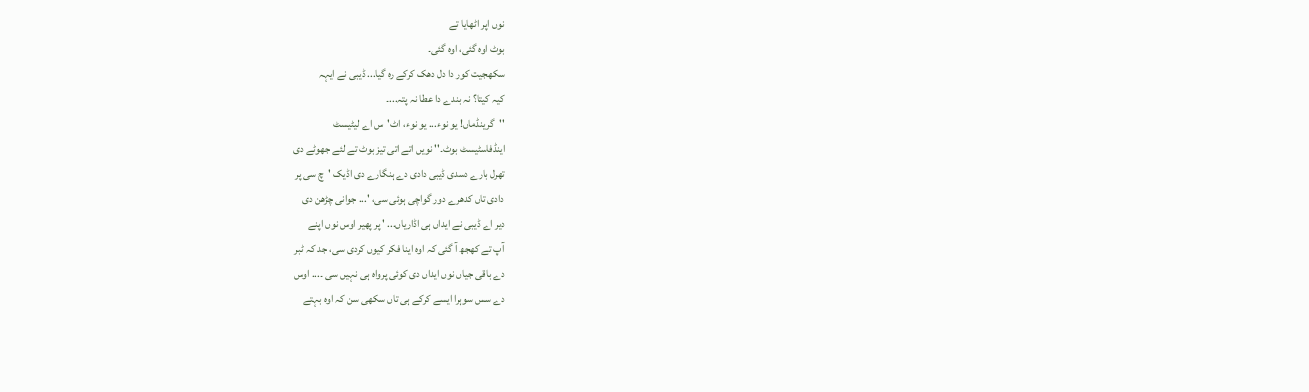نوں اپر اٹھایا تے
بوٹ اوہ گئی، اوہ گئی۔
سکھجیت کور دا دل دھک کرکے رہ گیا... ڈیبی نے ایہہ
کیہ کیتا؟ نہ بندے دا عطا نہ پتہ...۔
''گرینڈماں! یو نوء... یو نوء، اٹ'س اے لیٹیسٹ
اینڈفاسٹیسٹ بوٹ۔'' نویں اتے اتی تیز بوٹ تے لئے جھوٹے دی
تھرل بارے دسدی ڈیبی دادی دے ہنگارے دی اڈیک 'چ سی پر
دادی تاں کدھرے دور گواچی ہوئی سی، '... جوانی چڑھن دی
دیر اے ڈیبی نے ایداں ہی اڈاریاں... ' پر پھیر اوس نوں اپنے
آپ تے کھجھ آ گئی کہ اوہ اینا فکر کیوں کردی سی، جد کہ ٹبر
دے باقی جیاں نوں ایداں دی کوئی پرواہ ہی نہیں سی ۔... اوس
دے سس سوہرا ایسے کرکے ہی تاں سکھی سن کہ اوہ بہتے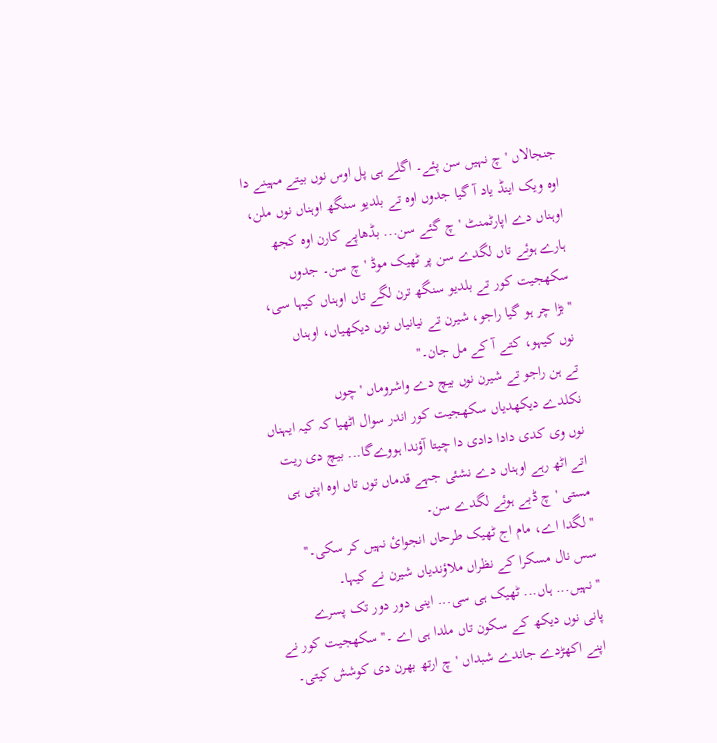جنجالاں 'چ نہیں سن پئے۔ اگلے ہی پل اوس نوں بیتے مہینے دا
اوہ ویک اینڈ یاد آ گیا جدوں اوہ تے بلدیو سنگھ اوہناں نوں ملن،
اوہناں دے اپارٹمنٹ 'چ گئے سن... بڈھاپے کارن اوہ کجھ
ہارے ہوئے تاں لگدے سن پر ٹھیک موڈ 'چ سن۔ جدوں
سکھجیت کور تے بلدیو سنگھ ترن لگے تاں اوہناں کیہا سی،
''بڑا چر ہو گیا راجو، شیرن تے نیانیاں نوں دیکھیاں، اوہناں
نوں کیہو، کتے آ کے مل جان۔''
تے ہن راجو تے شیرن نوں بیچ دے واشروماں 'چوں
نکلدے دیکھدیاں سکھجیت کور اندر سوال اٹھیا کہ کیہ ایہناں
نوں وی کدی دادا دادی دا چیتا آؤندا ہووےگا... بیچ دی ریت
اتے اٹھ رہے اوہناں دے نشئی جہے قدماں توں تاں اوہ اپنی ہی
مستی 'چ ڈبے ہوئے لگدے سن۔
''لگدا اے، مام اج ٹھیک طرحاں انجوائ نہیں کر سکی۔''
سس نال مسکرا کے نظراں ملاؤندیاں شیرن نے کیہا۔
''نہیں... ہاں... ٹھیک ہی سی... اینی دور دور تک پسرے
پانی نوں دیکھ کے سکون تاں ملدا ہی اے ۔'' سکھجیت کور نے
اپنے اکھڑدے جاندے شبداں 'چ ارتھ بھرن دی کوشش کیتی۔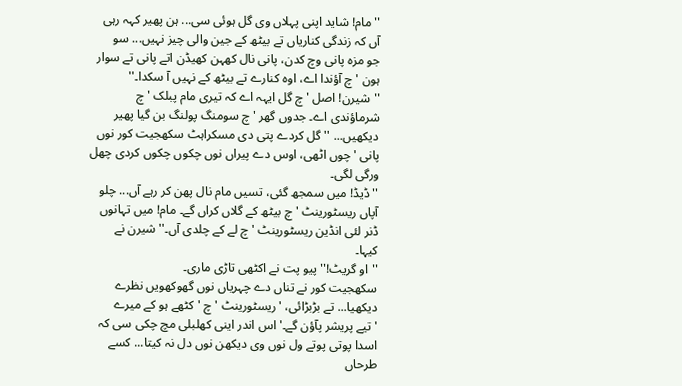''مام! شاید اپنی پہلاں وی گل ہوئی سی... ہن پھیر کہہ رہی
آں کہ زندگی کناریاں تے بیٹھ کے جین والی چیز نہیں... سو
جو مزہ پانی وچ کدن، پانی نال کھہن کھیڈن اتے پانی تے سوار
ہون 'چ آؤندا اے، اوہ کنارے تے بیٹھ کے نہیں آ سکدا۔''
''شیرن! اصل 'چ گل ایہہ اے کہ تیری مام پبلک 'چ
شرماؤندی اے۔ جدوں گھر 'چ سومنگ پولنگ بن گیا پھیر
دیکھیں... '' گل کردے پتی دی مسکراہٹ سکھجیت کور نوں
پانی 'چوں اٹھی، اوس دے پیراں نوں چکوں چکوں کردی چھل
ورگی لگی۔
''ڈیڈ! میں سمجھ گئی، تسیں مام نال پھن کر رہے آں... چلو
آپاں ریسٹورینٹ 'چ بیٹھ کے گلاں کراں گے۔ مام! میں تہانوں
ڈنر لئی انڈین ریسٹورینٹ 'چ لے کے چلدی آں۔'' شیرن نے
کیہا۔
''او گریٹ!'' پیو پت نے اکٹھی تاڑی ماری۔
سکھجیت کور نے تناں دے چہریاں نوں گھوکھویں نظرے
دیکھیا... تے بڑبڑائی، 'ریسٹورینٹ 'چ 'کٹھے ہو کے میرے
'تیے پریشر پآؤن گے۔' اس اندر اینی کھلبلی مچ چکی سی کہ
اسدا پوتی پوتے ول نوں وی دیکھن نوں دل نہ کیتا... کسے
طرحاں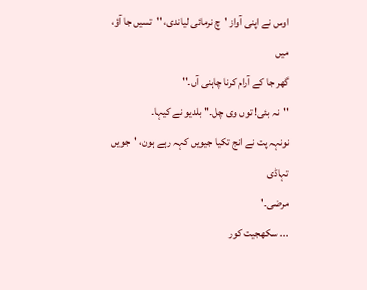اوس نے اپنی آواز 'چ نرمائی لیاندی، ''تسیں جا آؤ، میں
گھر جا کے آرام کرنا چاہنی آں۔''
''نہ بئی! توں وی چل۔'' بلدیو نے کیہا۔
نونہہ پت نے انج تکیا جیویں کہہ رہے ہون، 'جویں تہاڈی
مرضی۔'
... سکھجیت کور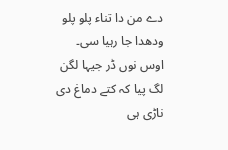دے من دا تناء پلو پلو ودھدا جا رہیا سی۔
اوس نوں ڈر جیہا لگن لگ پیا کہ کتے دماغ دی ناڑی ہی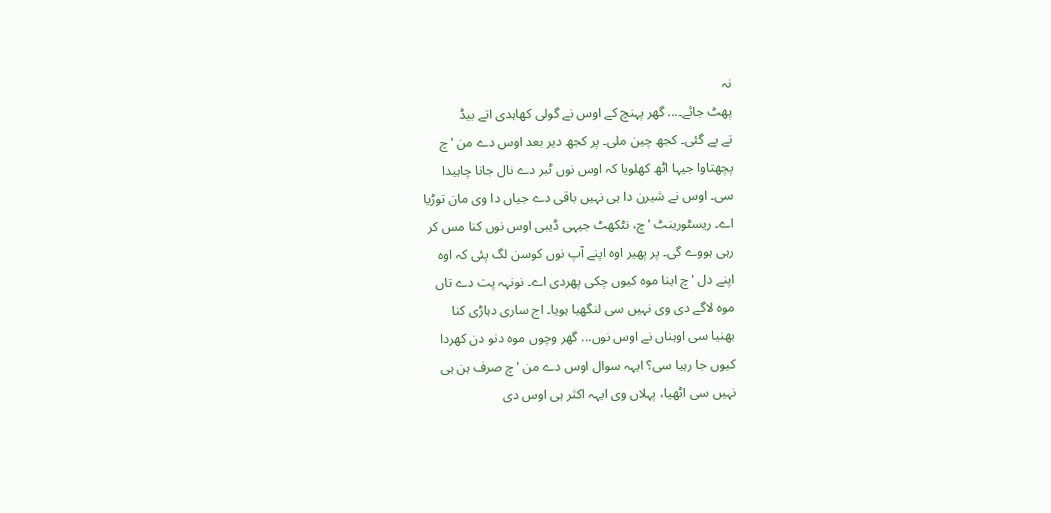نہ
پھٹ جائے۔... گھر پہنچ کے اوس نے گولی کھاہدی اتے بیڈ
تے پے گئی۔ کجھ چین ملی۔ پر کجھ دیر بعد اوس دے من 'چ
پچھتاوا جیہا اٹھ کھلویا کہ اوس نوں ٹبر دے نال جانا چاہیدا
سی۔ اوس نے شیرن دا ہی نہیں باقی دے جیاں دا وی مان توڑیا
اے۔ ریسٹورینٹ 'چ، نٹکھٹ جیہی ڈیبی اوس نوں کنا مس کر
رہی ہووے گی۔ پر پھیر اوہ اپنے آپ نوں کوسن لگ پئی کہ اوہ
اپنے دل 'چ اینا موہ کیوں چکی پھردی اے۔ نونہہ پت دے تاں
موہ لاگے دی وی نہیں سی لنگھیا ہویا۔ اج ساری دہاڑی کنا
بھنیا سی اوہناں نے اوس نوں... گھر وچوں موہ دنو دن کھردا
کیوں جا رہیا سی؟ ایہہ سوال اوس دے من 'چ صرف ہن ہی
نہیں سی اٹھیا، پہلاں وی ایہہ اکثر ہی اوس دی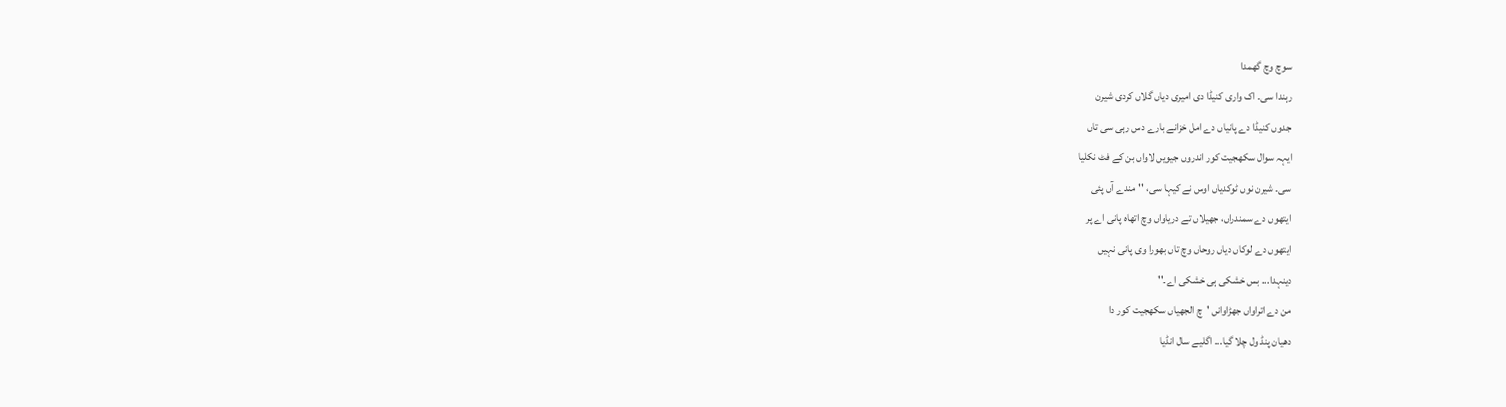سوچ وچ گھمدا
رہندا سی۔ اک واری کنیڈا دی امیری دیاں گلاں کردی شیرن
جدوں کنیڈا دے پانیاں دے امل خزانے بارے دس رہی سی تاں
ایہہ سوال سکھجیت کور اندروں جیویں لاواں بن کے فٹ نکلیا
سی۔ شیرن نوں ٹوکدیاں اوس نے کیہا سی، ''مندے آں پئی
ایتھوں دے سمندراں، جھیلاں تے دریاواں وچ اتھاہ پانی اے پر
ایتھوں دے لوکاں دیاں روحاں وچ تاں بھورا وی پانی نہیں
دینہدا... بس خشکی ہی خشکی اے۔''
من دے اتراواں جھڑاوانں 'چ الجھیاں سکھجیت کور دا
دھیان پنڈ ول چلا گیا... اگلیے سال انڈیا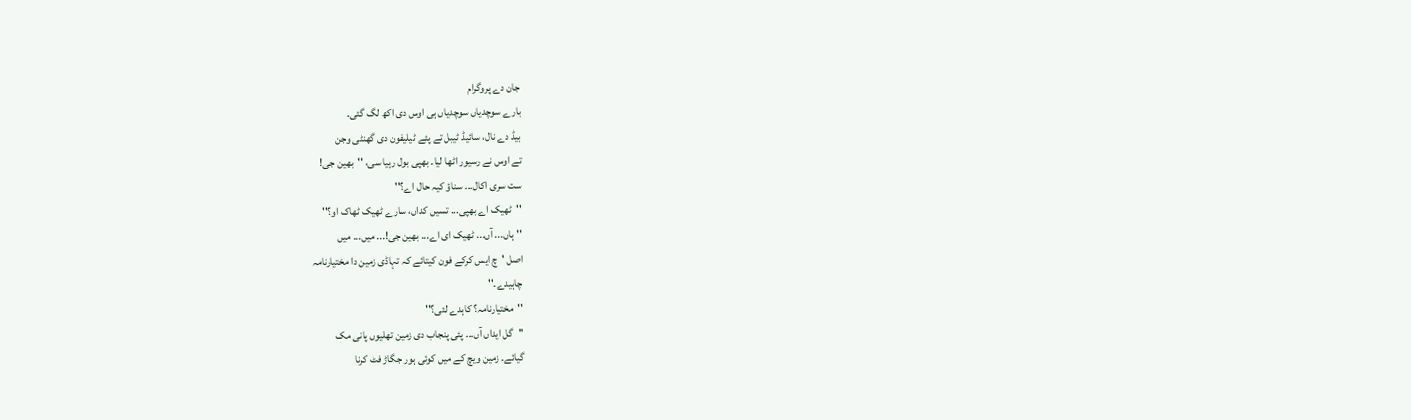جان دے پروگرام
بارے سوچدیاں سوچدیاں ہی اوس دی اکھ لگ گئی۔
بیڈ دے نال، سائیڈ ٹیبل تے پئے ٹیلیفون دی گھنٹی وجن
تے اوس نے رسیور اٹھا لیا۔ بھپی بول رہیا سی، ''بھین جی!
ست سری اکال... سناؤ کیہ حال اے؟''
''ٹھیک اے بھپی... تسیں کداں، سارے ٹھیک ٹھاک او؟''
''ہاں... آں... ٹھیک ای اے... بھین جی!... میں... میں
اصل 'چ ایس کرکے فون کیتائے کہ تہاڈی زمین دا مختیارنامہ
چاہیدے۔''
''مختیارنامہ؟ کاہدے لئی؟''
''گل ایداں آں... پئی پنجاب دی زمین تھلیوں پانی مک
گیائے۔ زمین ویچ کے میں کوئی ہور جگاڑ فٹ کرنا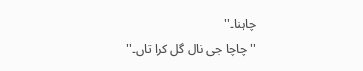چاہنا۔''
''چاچا جی نال گل کرا تاں۔''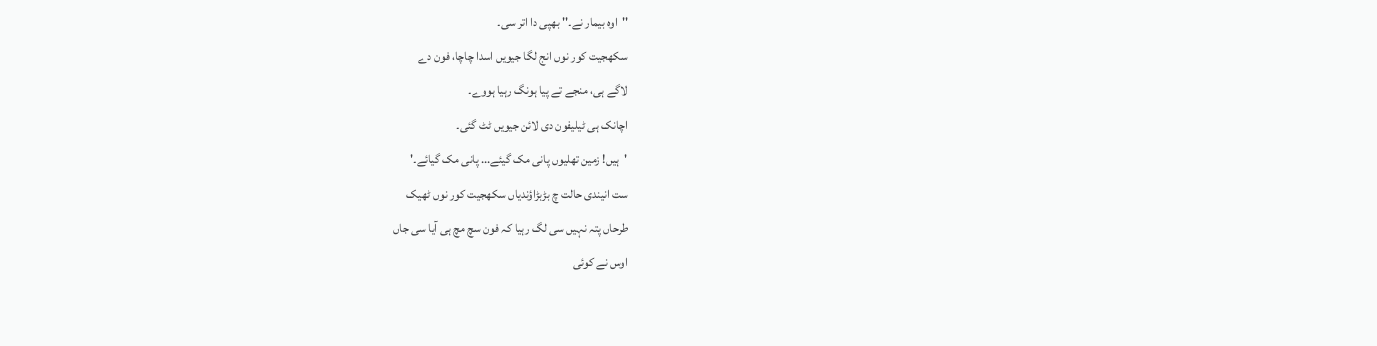''اوہ بیمار نے۔'' بھپی دا اتر سی۔
سکھجیت کور نوں انج لگا جیویں اسدا چاچا، فون دے
لاگے ہی، منجے تے پیا ہونگ رہیا ہووے۔
اچانک ہی ٹیلیفون دی لائن جیویں ٹٹ گئی۔
'ہیں! زمین تھلیوں پانی مک گیئے... پانی مک گیائے۔'
ست انیندی حالت چ بڑبڑاؤندیاں سکھجیت کور نوں ٹھیک
طرحاں پتہ نہیں سی لگ رہیا کہ فون سچ مچ ہی آیا سی جاں
اوس نے کوئی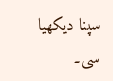سپنا دیکھیا سی۔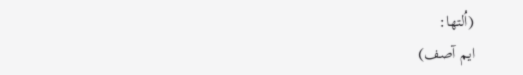(اُلتھا:
ایم آصف)